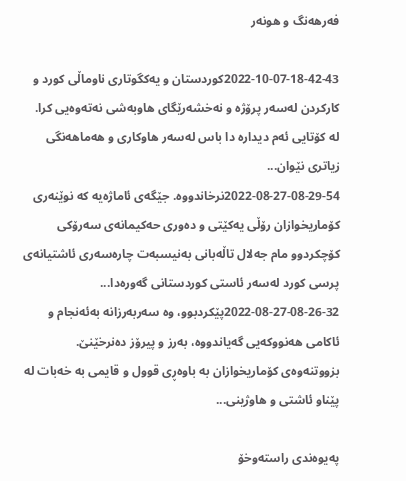فه‌رهه‌نگ‌ و هونه‌ر

2022-10-07-18-42-43کوردستان و یەکگوتاری ناوماڵی کورد و کارکردن لەسەر پرۆژە و نەخشەرێگای هاوبەشی نەتەوەیی کرا. لە کۆتایی ئەم دیدارە دا باس لەسەر هاوکاری و هەماهەنگی زیاتری نێوان...
2022-08-27-08-29-54نرخاندووە. جێگەی ئاماژەیە کە نوێنەری کۆماریخوازان رۆڵی یەکێتی و دەوری حەکیمانەی سەرۆکی کۆچکردوو مام جەلال تاڵەبانی بەنیسبەت چارەسەری ئاشتیانەی پرسی کورد لەسەر ئاستی کوردستانی گەورەدا...
2022-08-27-08-26-32پێکردبوو، وە سەربەرزانە بەئەنجام و ئاکامی هەنووکەیی گەیاندووە، بەرز و پیرۆز دەنرخێنێ. بزووتنەوەی کۆماریخوازان بە باوەڕی قوول و قایمی بە خەبات لە پێناو ئاشتی و هاوژینی...

په‌یوه‌ندی راسته‌وخۆ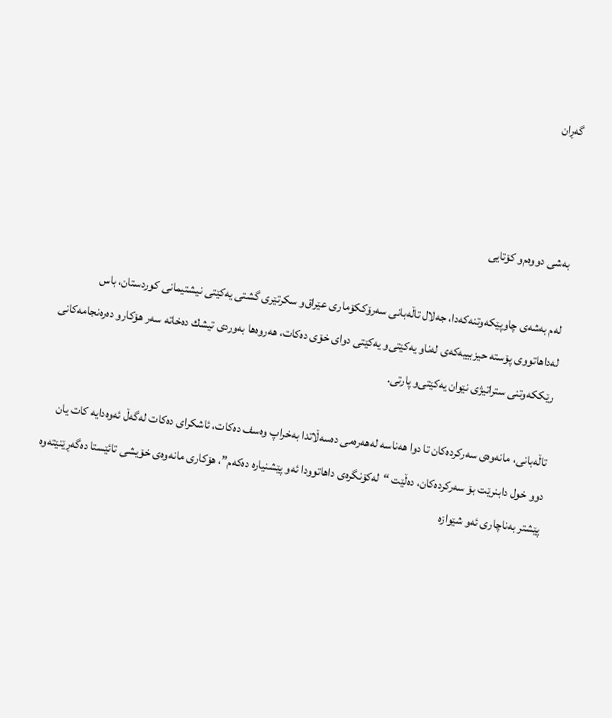گه‌ڕان



بەشی‌ دووه‌م‌و كۆتایی‌

له‌م به‌شه‌ی‌ چاوپێكه‌وتنه‌كه‌دا، جه‌لال تاڵه‌بانی‌ سه‌رۆككۆماری‌ عێراق‌و سكرتێری‌ گشتی‌ یه‌كێتی‌ نیشتیمانی‌ كوردستان، باس له‌داهاتووی‌ پۆسته‌ حیزبییه‌كه‌ی‌ له‌ناو یه‌كێتی‌‌و یه‌كێتی‌ دوای‌ خۆی‌ ده‌كات، هه‌روه‌ها به‌وردی‌ تیشك ده‌خاته‌ سه‌ر هۆكار‌و ده‌ره‌نجامه‌كانی‌ رێككه‌وتنی‌ ستراتیژی‌ نێوان یه‌كێتی‌‌و پارتی‌.

تاڵه‌بانی‌، مانه‌وه‌ی‌ سه‌ركرده‌كان تا دوا هه‌ناسه‌ له‌هه‌ره‌می‌ ده‌سه‌ڵاتدا به‌خراپ وه‌سف ده‌كات، ئاشكرای‌ ده‌كات له‌گه‌ڵ ئه‌وه‌دایه‌ كات یان دوو خول دابنرێت بۆ سه‌ركرده‌كان، ده‌ڵێت “له‌كۆنگره‌ی‌ داهاتوودا ئه‌و پێشنیاره‌ ده‌كه‌م”، هۆكاری‌ مانه‌وه‌ی‌ خۆیشی‌ تائێستا ده‌گه‌ڕێنێته‌وه‌ پێشتر به‌ناچاری‌ ئه‌و شێوازه‌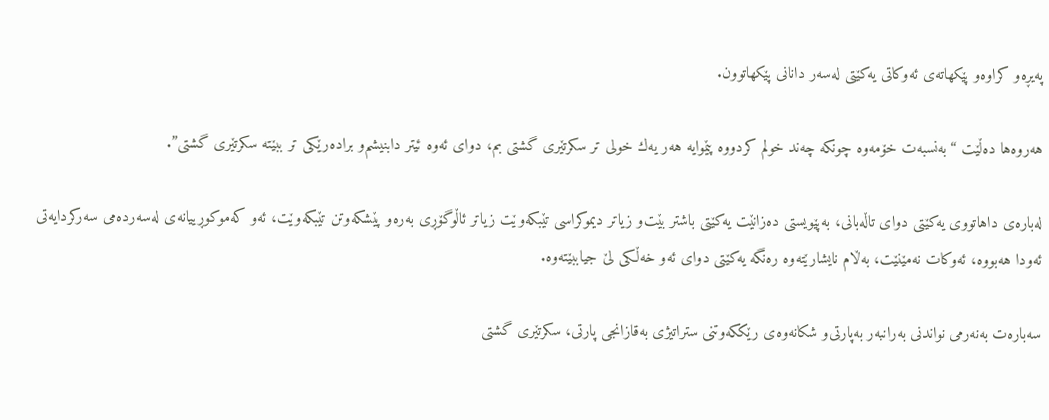په‌یڕه‌و كراوه‌‌و پێكهاته‌ی‌ ئه‌وكاتی‌ یه‌كێتی‌ له‌سه‌ر دانانی‌ پێكهاتوون.

هه‌روه‌ها ده‌ڵێت “به‌نسبه‌ت خۆمه‌وه‌ چونكه‌ چه‌ند خولم كردووه‌ پێموایه‌ هه‌ر یه‌ك خولی‌ تر سكرتێری‌ گشتی‌ بم، دوای‌ ئه‌وه‌ ئیتر دابنیشم‌و براده‌رێكی‌ تر ببێته‌ سكرتێری‌ گشتی‌”.

له‌باره‌ی‌ داهاتووی‌ یه‌كێتی‌ دوای‌ تاڵه‌بانی‌، به‌پێویستی‌ ده‌زانێت یه‌كێتی‌ باشتر بێت‌و زیاتر دیموكراسی‌ تێبكه‌وێت زیاتر ئاڵوگۆڕی‌ به‌ره‌و پێشكه‌وتن تێبكه‌وێت، ئه‌و كه‌موكوڕییانه‌ی‌ له‌سه‌رده‌می‌ سه‌ركردایه‌تی‌ ئه‌ودا هه‌بووه‌، ئه‌وكات نه‌مێنێت، به‌ڵام نایشارێته‌وه‌ ره‌نگه‌ یه‌كێتی‌ دوای‌ ئه‌و خه‌ڵكی‌ لێ جیاببێته‌وه‌.

سه‌باره‌ت به‌نه‌رمی نواندنی‌ به‌رانبه‌ر به‌پارتی‌‌و شكانه‌وه‌ی‌ رێككه‌وتنی‌ ستراتیژی‌ به‌قازانجی‌ پارتی‌، سكرتێری‌ گشتی‌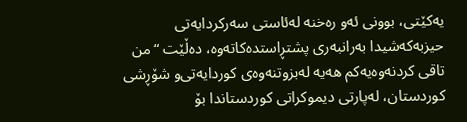یه‌كێتی‌، بوونی‌ ئه‌و ره‌خنه‌ له‌ئاستی‌ سه‌ركردایه‌تی‌ حیزبه‌كه‌شیدا به‌رانبه‌ری‌ پشتڕاستده‌كاته‌وه‌، ده‌ڵێت “من تاقی‌ كردنه‌وه‌یه‌كم هه‌یه‌ له‌بزوتنه‌وه‌ی‌ كوردایه‌تی‌‌و شۆڕشی‌ كوردستان، له‌پارتی‌ دیموكراتی‌ كوردستاندا بۆ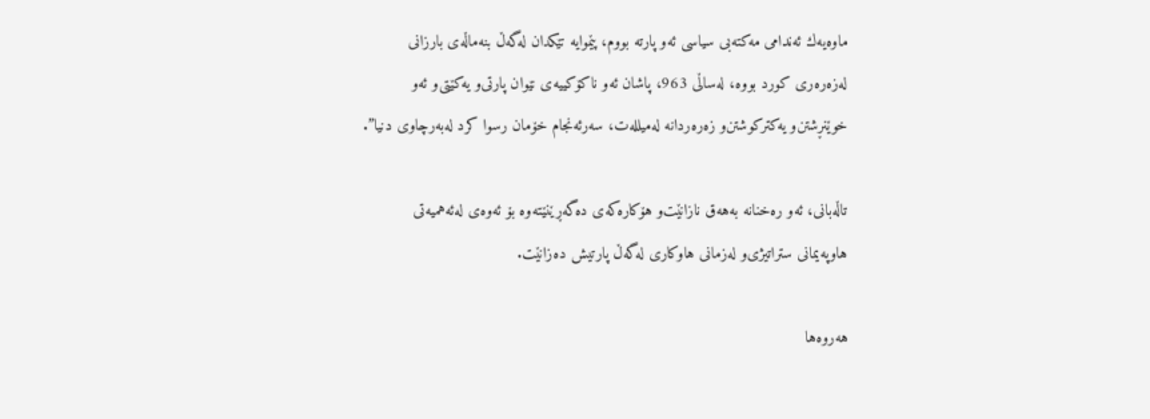ماوه‌یه‌ك ئه‌ندامی‌ مه‌كته‌بی‌ سیاسی‌ ئه‌و پارته‌ بووم، پێموایه‌ تێكدان له‌گه‌ڵ بنه‌ماڵه‌ی‌ بارزانی‌ له‌زه‌ره‌ری‌ كورد بووه‌، له‌ساڵی‌ 963، پاشان ئه‌و ناكۆكییه‌ی‌ نێوان پارتی‌‌و یه‌كێتی‌‌و ئه‌و خوێنڕشتن‌و یه‌كتركوشتن‌و زه‌ره‌ردانه‌ له‌میلله‌ت، سه‌رئه‌نجام خۆمان رسوا كرد له‌به‌رچاوی‌ دنیا”.

تاڵه‌بانی‌، ئه‌و ره‌خنانه‌ به‌هه‌ق نازانێت‌و هۆكاره‌كه‌ی‌ ده‌گه‌ڕێنێته‌وه‌ بۆ ئه‌وه‌ی‌ له‌ئه‌همیه‌تی‌ هاوپه‌یمانی‌ ستراتیژی‌‌و له‌زمانی‌ هاوكاری‌ له‌گه‌ڵ پارتیش ده‌زانێت.

هه‌روه‌ها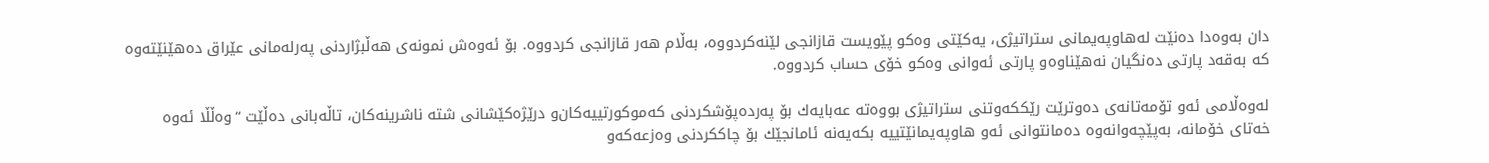دان به‌وه‌دا ده‌نێت له‌هاوپه‌یمانی‌ ستراتیژی‌، یه‌كێتی‌ وه‌كو پێویست قازانجی‌ لێنه‌كردووه‌، به‌ڵام هه‌ر قازانجی‌ كردووه‌. بۆ ئه‌وه‌ش نمونه‌ی‌ هه‌ڵبژاردنی‌ په‌رله‌مانی‌ عێراق ده‌هێنێته‌وه‌ كه‌ به‌قه‌د پارتی‌ ده‌نگیان نه‌هێناوه‌‌و پارتی‌ ئه‌وانی‌ وه‌كو خۆی‌ حساب كردووه‌.

له‌وه‌ڵامی‌ ئه‌و تۆمه‌تانه‌ی‌ ده‌وترێت رێككه‌وتنی‌ ستراتیژی‌ بووه‌ته‌ عه‌بایه‌ك بۆ په‌رده‌پۆشكردنی‌ كه‌موكورتییه‌كان‌و درێژه‌كێشانی‌ شته‌ ناشرینه‌كان، تاڵه‌بانی‌ ده‌ڵێت “وه‌ڵڵا ئه‌وه‌ خه‌تای‌ خۆمانه‌، به‌پێچه‌وانه‌وه‌ ده‌مانتوانی‌ ئه‌و هاوپه‌یمانێتییه‌ بكه‌یه‌نه‌ ئامانجێك بۆ چاككردنی‌ وه‌زعه‌كه‌‌و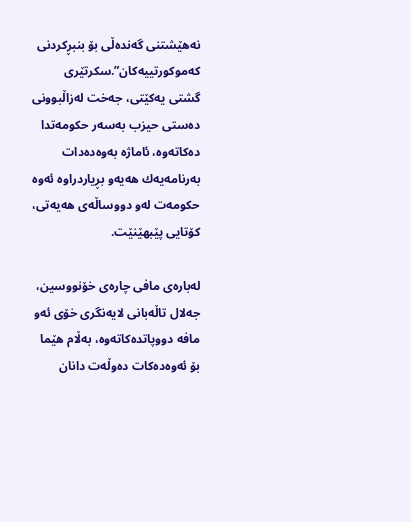نه‌هێشتنی‌ گه‌نده‌ڵی‌ بۆ بنبڕكردنی‌ كه‌موكورتییه‌كان”.سكرتێری‌ گشتی‌ یه‌كێتی‌، جه‌خت له‌زاڵبوونی‌ ده‌ستی‌ حیزب به‌سه‌ر حكومه‌تدا ده‌كاته‌وه‌، ئاماژه‌ به‌وه‌ده‌دات به‌رنامه‌یه‌ك هه‌یه‌‌و بڕیاردراوه‌ ئه‌وه‌ حكومه‌ت له‌و دووساڵه‌ی‌ هه‌یه‌تی‌، كۆتایی‌ پێبهێنێت.

له‌باره‌ی‌ مافی‌ چاره‌ی‌ خۆنووسین، جه‌لال تاڵه‌بانی‌ لایه‌نگری‌ خۆی‌ ئه‌و مافه‌ دووپاتده‌كاته‌وه‌، به‌ڵام هێما بۆ ئه‌وه‌ده‌كات ده‌وڵه‌ت دانان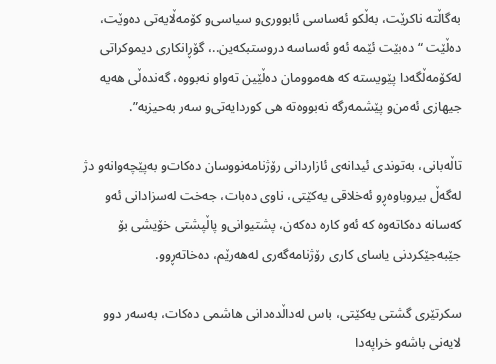به‌گاڵته‌ ناكرێت، به‌ڵكو ئه‌ساسی‌ ئابووری‌‌و سیاسی‌‌و كۆمه‌ڵایه‌تی‌ ده‌وێت، ده‌ڵێت “ده‌بێت ئێمه‌ ئه‌و ئه‌ساسه‌ دروستبكه‌ین..، گۆڕانكاری‌ دیموكراتی‌ له‌كۆمه‌ڵگه‌دا پێویسته‌ كه‌ هه‌موومان ده‌ڵێین ته‌واو نه‌بووه‌، گه‌نده‌ڵی‌ هه‌یه‌ جیهازی‌ ئه‌من‌و پێشمه‌رگه‌ نه‌بووه‌ته‌ هی‌ كوردایه‌تی‌‌و سه‌ر به‌حیزبه‌”.

تاڵه‌بانی‌، به‌توندی‌ ئیدانه‌ی‌ ئازاردانی‌ رۆژنامه‌نووسان ده‌كات‌و به‌پێچه‌وانه‌‌و دژ له‌گه‌ڵ بیروباوه‌ڕ‌و ئه‌خلاقی‌ یه‌كێتی‌، ناوی‌ ده‌بات، جه‌خت له‌سزادانی‌ ئه‌و كه‌سانه‌ ده‌كاته‌وه‌ كه‌ ئه‌و كاره‌ ده‌كه‌ن، پشتیوانی‌‌و پاڵپشتی‌ خۆیشی‌ بۆ جێبه‌جێكردنی‌ یاسای‌ كاری‌ رۆژنامه‌گه‌ری‌ له‌هه‌رێم، ده‌خاته‌ڕوو.

سكرتێری‌ گشتی‌ یه‌كێتی‌، باس له‌داڵده‌دانی‌ هاشمی‌ ده‌كات، به‌سه‌ر دوو لایه‌نی‌ باشه‌‌و خراپه‌دا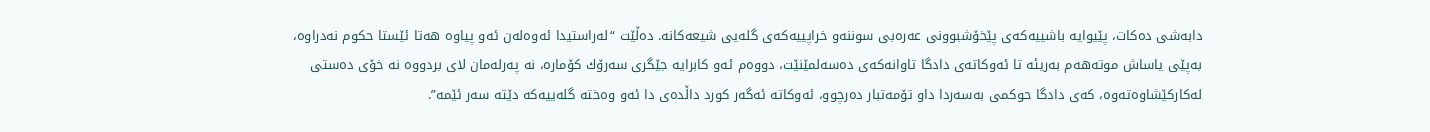دابه‌شی‌ ده‌كات، پێیوایه‌ باشییه‌كه‌ی‌ پێخۆشبوونی‌ عه‌ره‌بی‌ سوننه‌‌و خراپییه‌كه‌ی‌ گله‌یی‌ شیعه‌كانه‌. ده‌ڵێت “له‌راستیدا ئه‌وه‌له‌ن ئه‌و پیاوه‌ هه‌تا ئێستا حكوم نه‌دراوه‌، به‌پێی‌ یاساش موته‌هه‌م به‌ریئه‌ تا ئه‌وكاته‌ی‌ دادگا تاوانه‌كه‌ی‌ ده‌سه‌لمێنێت، دووه‌م ئه‌و كابرایه‌ جێگری‌ سه‌رۆك كۆماره‌، نه‌ په‌رله‌مان لای‌ بردووه‌ نه‌ خۆی‌ ده‌ستی‌ له‌كاركێشاوه‌ته‌وه‌، كه‌ی‌ دادگا حوكمی‌ به‌سه‌ردا دا‌و تۆمه‌تبار ده‌رچوو، ئه‌وكاته‌ ئه‌گه‌ر كورد داڵده‌ی‌ دا ئه‌و وه‌خته‌ گله‌ییه‌كه‌ دێته‌ سه‌ر ئێمه‌”.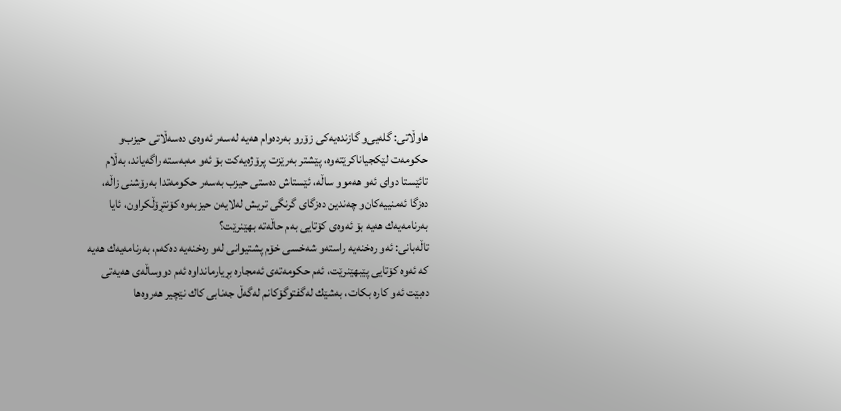هاوڵاتی‌: گله‌یی‌‌و گازنده‌یه‌كی‌ زۆر‌و به‌رده‌وام هه‌یه‌ له‌سه‌ر ئه‌وه‌ی‌ ده‌سه‌ڵاتی‌ حیزب‌و حكومه‌ت لێكجیاناكرێته‌وه‌، پێشتر به‌رێزت پرۆژه‌یه‌كت بۆ ئه‌و مه‌به‌سته‌ راگه‌یاند، به‌ڵام تائێستا دوای‌ ئه‌و هه‌موو ساڵه‌، ئێستاش ده‌ستی‌ حیزب به‌سه‌ر حكومه‌تدا به‌رۆشنی‌ زاڵه‌، ده‌زگا ئه‌منییه‌كان‌و چه‌ندین ده‌زگای‌ گرنگی‌ تریش له‌لایه‌ن حیزبه‌وه‌ كۆنتڕۆڵكراون، ئایا به‌رنامه‌یه‌ك هه‌یه‌ بۆ ئه‌وه‌ی‌ كۆتایی‌ به‌م حاڵه‌ته‌ بهێنرێت؟
تاڵه‌بانی‌: ئه‌و ره‌خنه‌یه‌ راسته‌‌و شه‌خسی‌ خۆم پشتیوانی‌ له‌و ره‌خنه‌یه‌ ده‌كه‌م، به‌رنامه‌یه‌ك هه‌یه‌ كه‌ ئه‌وه‌ كۆتایی‌ پێبهێنرێت، ئه‌م حكومه‌ته‌ی‌ ئه‌مجاره‌ بڕیارمانداوه‌ ئه‌م دووساڵه‌ی‌ هه‌یه‌تی‌ ده‌بێت ئه‌و كاره‌ بكات، به‌شێك له‌گفتوگۆكانم له‌گه‌ڵ جه‌نابی‌ كاك نێچیر هه‌روه‌ها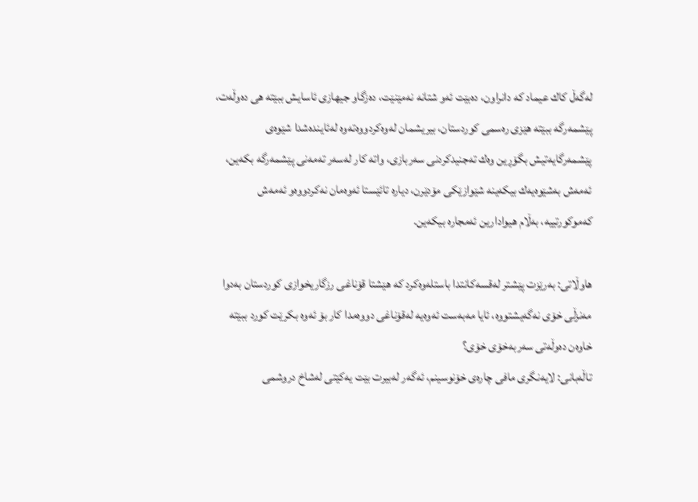له‌گه‌ڵ كاك عیماد كه‌ دانراون، ده‌بێت ئه‌و شتانه‌ نه‌مێنێت، ده‌زگاو جیهازی‌ ئاسایش ببێته‌ هی‌ ده‌وڵه‌ت، پێشمه‌رگه‌ ببێته‌ هێزی‌ ره‌سمی‌ كوردستان، بیریشمان له‌وه‌كردووه‌ته‌وه‌ له‌ئاینده‌شدا شێوه‌ی‌ پێشمه‌رگایه‌تیش بگۆڕین وه‌ك ته‌جنیدكردنی‌ سه‌ربازی‌، واته‌ كار له‌سه‌ر ته‌مه‌نی‌ پێشمه‌رگه‌ بكه‌ین، ئه‌مه‌ش به‌شێوه‌یه‌ك بیكه‌ینه‌ شێوازێكی‌ مۆدێرن، دیاره‌ تائێستا ئه‌وه‌مان نه‌كردووه‌‌و ئه‌مه‌ش كه‌موكورتییه‌، به‌ڵام هیوادارین ئه‌مجاره‌ بیكه‌ین.

هاوڵاتی‌: به‌رێزت پێشتر له‌قسه‌كانتدا باستله‌وه‌كرد كه‌ هێشتا قۆناغی‌ رزگاریخوازی‌ كوردستان به‌دوا مه‌نزڵی‌ خۆی‌ نه‌گه‌یشتووه‌، ئایا مه‌به‌ست ئه‌وه‌یه‌ له‌قۆناغی‌ دووه‌مدا كار بۆ ئه‌وه‌ بكرێت كورد ببێته‌ خاوه‌ن ده‌وڵه‌تی‌ سه‌ربه‌خۆی‌ خۆی‌؟
تاڵه‌بانی‌: لایه‌نگری‌ مافی‌ چاره‌ی‌ خۆنوسینم، ئه‌گه‌ر له‌بیرت بێت یه‌كێتی‌ له‌شاخ دروشمی‌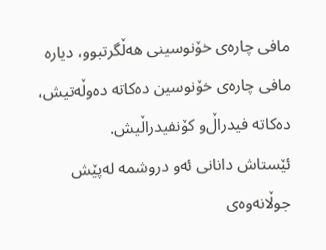مافی‌ چاره‌ی‌ خۆنوسینی‌ هه‌ڵگرتبوو، دیاره‌ مافی‌ چاره‌ی‌ خۆنوسین ده‌كاته‌ ده‌وڵه‌تیش، ده‌كاته‌ فیدراڵ‌و كۆنفیدراڵیش.
ئێستاش دانانی‌ ئه‌و دروشمه‌ له‌پێش جوڵانه‌وه‌ی‌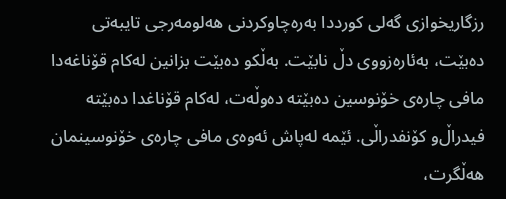رزگاریخوازی‌ گه‌لی‌ كورددا به‌ره‌چاوكردنی‌ هه‌لومه‌رجی‌ تایبه‌تی‌ ده‌بێت، به‌ئاره‌زووی‌ دڵ نابێت. به‌ڵكو ده‌بێت بزانین له‌كام قۆناغه‌دا مافی‌ چاره‌ی‌ خۆنوسین ده‌بێته‌ ده‌وڵه‌ت، له‌كام قۆناغدا ده‌بێته‌ فیدراڵ‌و كۆنفدراڵی‌. ئێمه‌ له‌پاش ئه‌وه‌ی‌ مافی‌ چاره‌ی‌ خۆنوسینمان هه‌ڵگرت،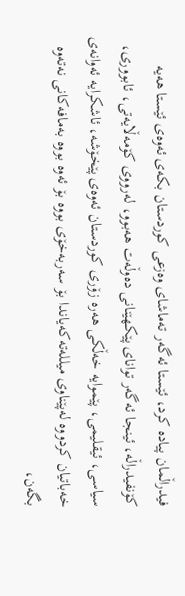فیدراڵمان پیاده‌ كرد، ئێستا ئه‌گه‌ر ته‌ماشای‌ وه‌زعی‌ كوردستان بكه‌ی‌ ئه‌وه‌ی‌ ئێستا هه‌یه‌ كۆنفیدراڵه‌، ئینجا ئه‌گه‌ر توانای‌ پێكهێنانی‌ ده‌وڵه‌ت هه‌بوو، له‌رووی‌ كۆمه‌ڵایه‌تی‌، ئابووری‌، سیاسی‌، ئیقلیمی‌، پێموایه‌ خه‌ڵكی‌ هه‌ره‌ زۆری‌ كوردستان ئه‌وه‌ی‌ پێخۆشه‌، ئاشكرایه‌ ئه‌وانه‌ی‌ خه‌باتیان كردووه‌ له‌پێناوی‌ میلله‌ته‌كه‌یاندا بۆ سه‌ربه‌خۆی‌ بووه‌ بۆ ئه‌وه‌ بووه‌ به‌مافه‌كانی نه‌ته‌وه‌ بگه‌ن،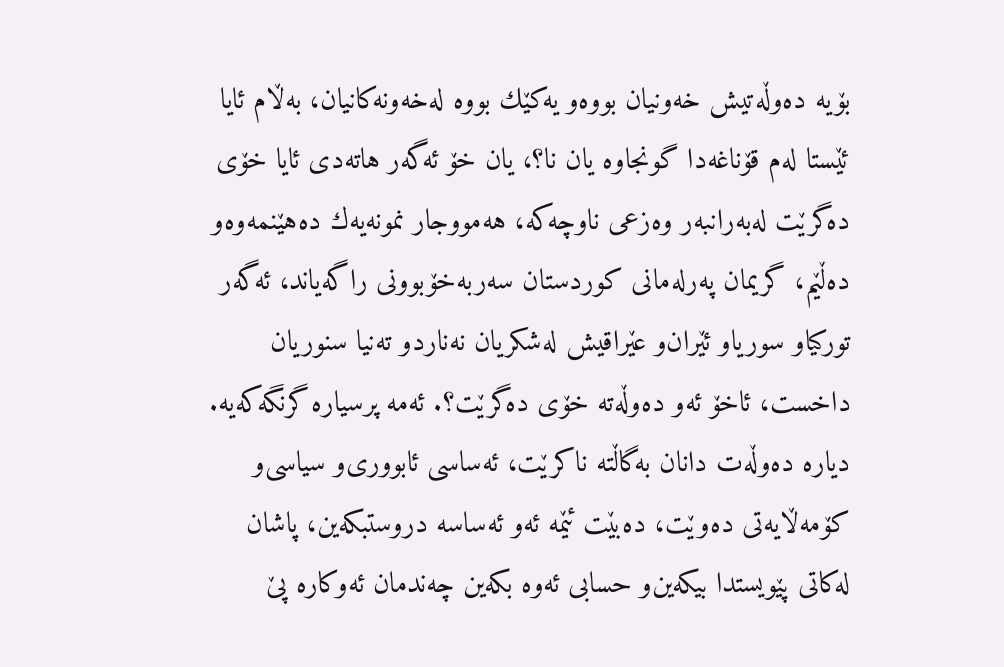بۆیه‌ ده‌وڵه‌تیش خه‌ونیان بووه‌‌و یه‌كێك بووه‌ له‌خه‌ونه‌كانیان، به‌ڵام ئایا ئێستا له‌م قۆناغه‌دا گونجاوه‌ یان نا؟، یان خۆ ئه‌گه‌ر هاته‌دی‌ ئایا خۆی‌ ده‌گرێت له‌به‌رانبه‌ر وه‌زعی‌ ناوچه‌كه‌، هه‌مووجار نمونه‌یه‌ك ده‌هێنمه‌وه‌و ده‌ڵێم، گریمان په‌رله‌مانی‌ كوردستان سه‌ربه‌خۆبوونی‌ راگه‌یاند، ئه‌گه‌ر توركیا‌و سوریا‌و ئێران‌و عێراقیش له‌شكریان نه‌نارد‌و ته‌نیا سنوریان داخست، ئاخۆ ئه‌و ده‌وڵه‌ته‌ خۆی‌ ده‌گرێت؟. ئه‌مه‌ پرسیاره‌ گرنگه‌كه‌یه‌. دیاره‌ ده‌وڵه‌ت دانان به‌گاڵته‌ ناكرێت، ئه‌ساسی‌ ئابووری‌‌و سیاسی‌‌و كۆمه‌ڵایه‌تی‌ ده‌وێت، ده‌بێت ئێمه‌ ئه‌و ئه‌ساسه‌ دروستبكه‌ین، پاشان له‌كاتی‌ پێویستدا بیكه‌ین‌و حسابی‌ ئه‌وه‌ بكه‌ین چه‌ندمان ئه‌وكاره‌ پێ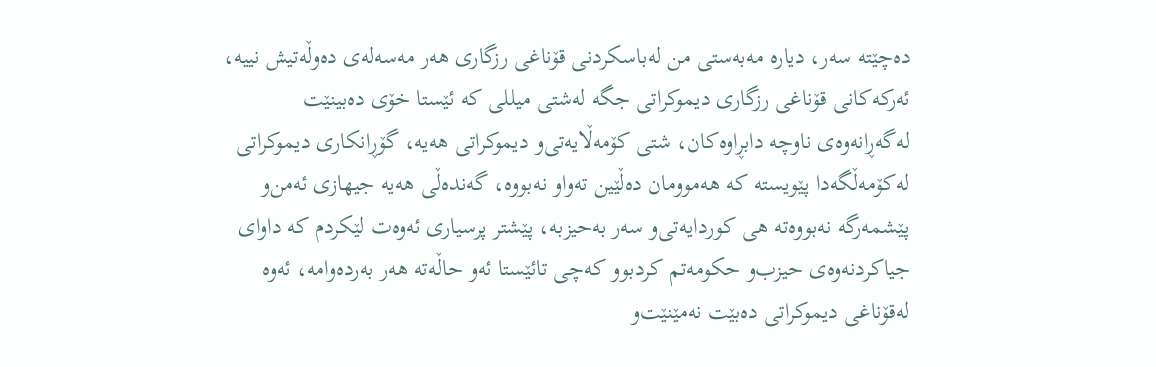ده‌چێته‌ سه‌ر، دیاره‌ مه‌به‌ستی‌ من له‌باسكردنی‌ قۆناغی‌ رزگاری‌ هه‌ر مه‌سه‌له‌ی‌ ده‌وڵه‌تیش نییه‌، ئه‌ركه‌كانی‌ قۆناغی‌ رزگاری‌ دیموكراتی‌ جگه‌ له‌شتی‌ میللی‌ كه‌ ئێستا خۆی‌ ده‌بینێت له‌گه‌ڕانه‌وه‌ی‌ ناوچه‌ دابڕاوه‌كان، شتی‌ كۆمه‌ڵایه‌تی‌‌و دیموكراتی‌ هه‌یه‌، گۆڕانكاری‌ دیموكراتی‌ له‌كۆمه‌ڵگه‌دا پێویسته‌ كه‌ هه‌موومان ده‌ڵێین ته‌واو نه‌بووه‌، گه‌نده‌ڵی‌ هه‌یه‌ جیهازی‌ ئه‌من‌و پێشمه‌رگه‌ نه‌بووه‌ته‌ هی‌ كوردایه‌تی‌‌و سه‌ر به‌حیزبه‌، پێشتر پرسیاری‌ ئه‌وه‌ت لێكردم كه‌ داوای‌ جیاكردنه‌وه‌ی‌ حیزب‌و حكومه‌تم كردبوو كه‌چی‌ تائێستا ئه‌و حاڵه‌ته‌ هه‌ر به‌رده‌وامه‌، ئه‌وه‌ له‌قۆناغی‌ دیموكراتی‌ ده‌بێت نه‌مێنێت‌و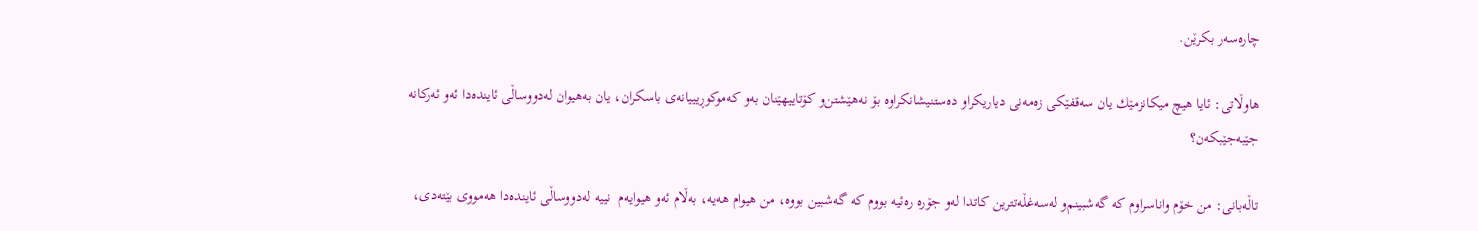چاره‌سه‌ر بكرێن.

هاوڵاتی‌: ئایا هیچ میكانزمێك یان سه‌قفێكی‌ زه‌مه‌نی‌ دیاریكراو ده‌ستنیشانكراوه‌ بۆ نه‌هێشتن‌و كۆتاییهێنان به‌و كه‌موكوڕیییانه‌ی‌ باسكران، یان به‌هیوان له‌دووساڵی‌ ئاینده‌دا ئه‌و ئه‌ركانه‌ جێبه‌جێبكه‌ن؟

تاڵه‌بانی‌: من خۆم واناسراوم كه‌ گه‌شبینم‌و له‌سه‌غڵه‌تترین كاتدا له‌و جۆره‌ ره‌ئیه‌ بووم كه‌ گه‌شبین بووه‌، من هیوام هه‌یه‌، به‌ڵام ئه‌و هیوایه‌م  نییه‌ له‌دووساڵی‌ ئاینده‌دا هه‌مووی‌ بێته‌دی‌،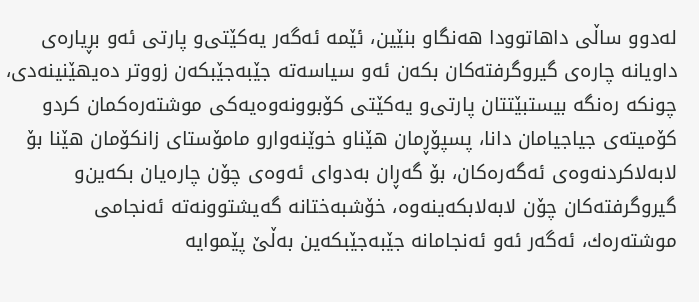له‌دوو ساڵی‌ داهاتوودا هه‌نگاو بنێین، ئێمه‌ ئه‌گه‌ر یه‌كێتی‌‌و پارتی‌ ئه‌و بڕیاره‌ی‌ داویانه‌ چاره‌ی‌ گیروگرفته‌كان بكه‌ن ئه‌و سیاسه‌ته‌ جێبه‌جێبكه‌ن زووتر ده‌یهێنینه‌دی‌، چونكه‌ ره‌نگه‌ بیستبێتتان پارتی‌‌و یه‌كێتی‌ كۆبوونه‌وه‌یه‌كی‌ موشته‌ره‌كمان كرد‌و كۆمیته‌ی‌ جیاجیامان دانا، پسپۆڕمان هێنا‌و خوێنه‌وار‌و مامۆستای‌ زانكۆمان هێنا بۆ لابه‌لاكردنه‌وه‌ی‌ ئه‌گه‌ره‌كان، بۆ گه‌ڕان به‌دوای‌ ئه‌وه‌ی‌ چۆن چاره‌یان بكه‌ین‌و گیروگرفته‌كان چۆن لابه‌لابكه‌ینه‌وه‌، خۆشبه‌ختانه‌ گه‌یشتوونه‌ته‌ ئه‌نجامی‌ موشته‌ره‌ك، ئه‌گه‌ر ئه‌و ئه‌نجامانه‌ جێبه‌جێبكه‌ین به‌ڵێ پێموایه‌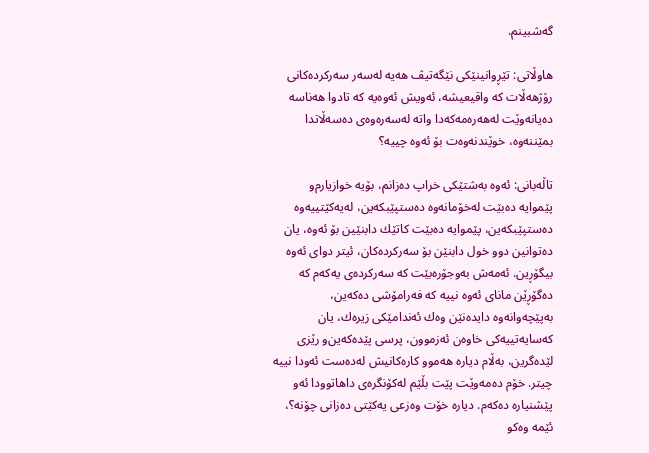گه‌شبینم.

هاوڵاتی‌: تێڕوانینێكی‌ نێگه‌تیڤ هه‌یه‌ له‌سه‌ر سه‌ركرده‌كانی‌ رۆژهه‌ڵات كه‌ واقیعیشه‌، ئه‌ویش ئه‌وه‌یه‌ كه‌ تادوا هه‌ناسه‌ ده‌یانه‌وێت له‌هه‌ره‌مه‌كه‌دا واته‌ له‌سه‌ره‌وه‌ی‌ ده‌سه‌ڵاتدا بمێننه‌وه‌، خوێندنه‌وه‌ت بۆ ئه‌وه‌ چییه‌؟

تاڵه‌بانی‌: ئه‌وه‌ به‌شتێكی‌ خراپ ده‌زانم، بۆیه‌ خوازیارم‌و پێموایه‌ ده‌بێت له‌خۆمانه‌وه‌ ده‌ستپێبكه‌ین، له‌یه‌كێتییه‌وه‌ ده‌ستپێبكه‌ین، پێموایه‌ ده‌بێت كاتێك دابنێین بۆ ئه‌وه‌، یان ده‌توانین دوو خول دابنێن بۆ سه‌ركرده‌كان، ئیتر دوای‌ ئه‌وه‌ بیگۆڕین. ئه‌مه‌ش به‌وجۆره‌بێت كه‌ سه‌ركرده‌ی‌ یه‌كه‌م كه‌ ده‌گۆڕێن مانای‌ ئه‌وه‌ نییه‌ كه‌ فه‌رامۆشی‌ ده‌كه‌ین، به‌پێچه‌وانه‌وه‌ دایده‌نێن وه‌ك ئه‌ندامێكی‌ زیره‌ك، یان كه‌سایه‌تییه‌كی‌ خاوه‌ن ئه‌زموون، پرسی‌ پێده‌كه‌ین‌و رێزی‌ لێده‌گرین، به‌ڵام دیاره‌ هه‌موو كاره‌كانیش له‌ده‌ست ئه‌ودا نییه‌ چیتر. خۆم ده‌مه‌وێت پێت بڵێم له‌كۆنگره‌ی‌ داهاتوودا ئه‌و پێشنیاره‌ ده‌كه‌م. دیاره‌ خۆت وه‌زعی‌ یه‌كێتی‌ ده‌زانی‌ چۆنه‌؟، ئێمه‌ وه‌كو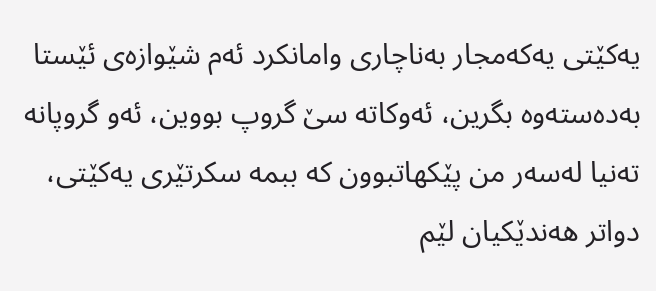یه‌كێتی‌ یه‌كه‌مجار به‌ناچاری‌ وامانكرد ئه‌م شێوازه‌ی‌ ئێستا به‌ده‌سته‌وه‌ بگرین، ئه‌وكاته‌ سێ گروپ بووین، ئه‌و گروپانه‌ ته‌نیا له‌سه‌ر من پێكهاتبوون كه‌ ببمه‌ سكرتێری‌ یه‌كێتی‌، دواتر هه‌ندێكیان لێم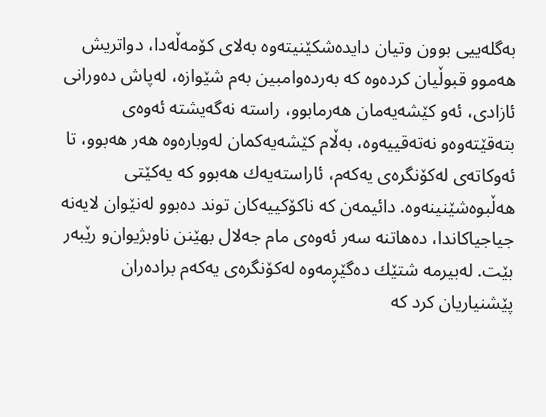به‌گله‌ییی‌ بوون وتیان دایده‌شكێنیته‌وه‌ به‌لای‌ كۆمه‌ڵه‌دا، دواتریش هه‌موو قبوڵیان كرده‌وه‌ كه‌ به‌رده‌وامبین به‌م شێوازه‌، له‌پاش ده‌ورانی‌ ئازادی‌، ئه‌و كێشه‌یه‌مان هه‌رمابوو، راسته‌ نه‌گه‌یشته‌ ئه‌وه‌ی‌ بته‌قێته‌وه‌‌و نه‌ته‌قییه‌وه‌، به‌ڵام كێشه‌یه‌كمان له‌وباره‌وه‌ هه‌ر هه‌بوو، تا ئه‌وكاته‌ی‌ له‌كۆنگره‌ی‌ یه‌كه‌م، ئاراسته‌یه‌ك هه‌بوو كه‌ یه‌كێتی‌ هه‌ڵبوه‌شێنینه‌وه‌. دائیمه‌ن كه‌ ناكۆكییه‌كان توند ده‌بوو له‌نێوان لایه‌نه‌ جیاجیاكاندا، ده‌هاتنه‌ سه‌ر ئه‌وه‌ی‌ مام جه‌لال بهێنن ناوبژیوان‌و رێبه‌ر بێت. له‌بیرمه‌ شتێك ده‌گێڕمه‌وه‌ له‌كۆنگره‌ی‌ یه‌كه‌م براده‌ران پێشنیاریان كرد كه‌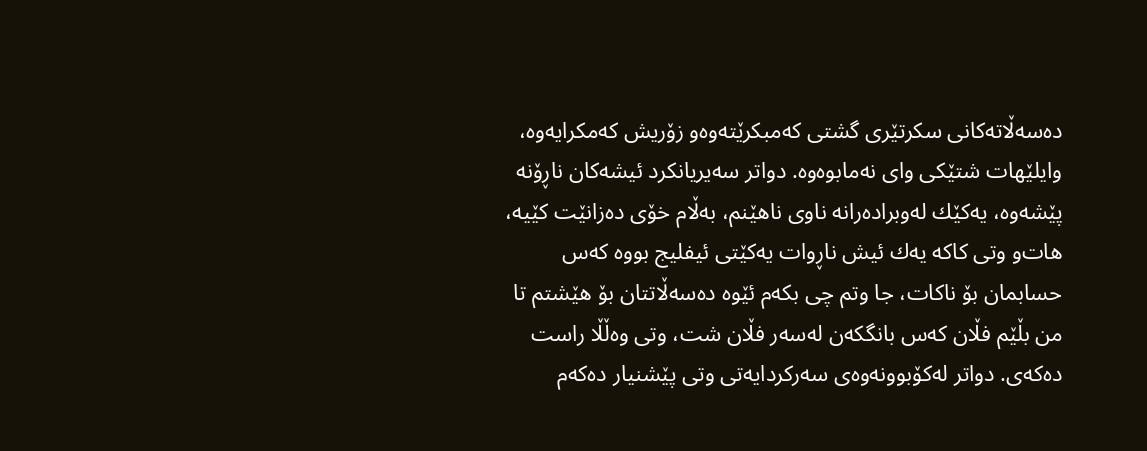ده‌سه‌ڵاته‌كانی‌ سكرتێری‌ گشتی‌ كه‌مبكرێته‌وه‌‌و زۆریش كه‌مكرایه‌وه‌، وایلێهات شتێكی‌ وای‌ نه‌مابوه‌وه‌. دواتر سه‌یریانكرد ئیشه‌كان ناڕۆنه‌ پێشه‌وه‌، یه‌كێك له‌وبراده‌رانه‌ ناوی‌ ناهێنم، به‌ڵام خۆی‌ ده‌زانێت كێیه‌، هات‌و وتی‌ كاكه‌ یه‌ك ئیش ناڕوات یه‌كێتی‌ ئیفلیج بووه‌ كه‌س حسابمان بۆ ناكات، جا وتم چی‌ بكه‌م ئێوه‌ ده‌سه‌ڵاتتان بۆ هێشتم تا من بڵێم فڵان كه‌س بانگكه‌ن له‌سه‌ر فڵان شت، وتی‌ وه‌ڵڵا راست ده‌كه‌ی‌. دواتر له‌كۆبوونه‌وه‌ی‌ سه‌ركردایه‌تی‌ وتی‌ پێشنیار ده‌كه‌م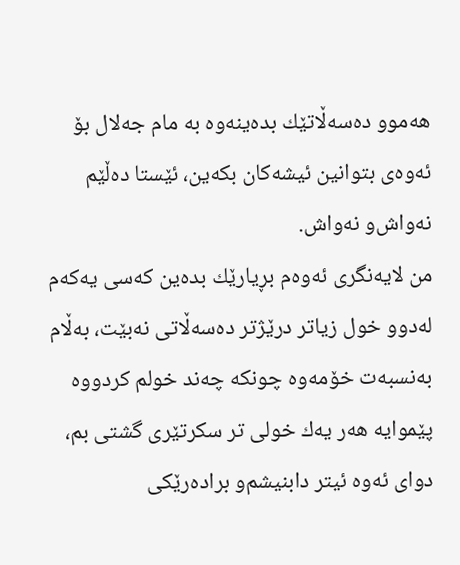هه‌موو ده‌سه‌ڵاتێك بده‌ینه‌وه‌ به‌ مام جه‌لال بۆ ئه‌وه‌ی‌ بتوانین ئیشه‌كان بكه‌ین، ئێستا ده‌ڵێم نه‌واش‌و نه‌واش.
من لایه‌نگری‌ ئه‌وه‌م بڕیارێك بده‌ین كه‌سی‌ یه‌كه‌م له‌دوو خول زیاتر درێژتر ده‌سه‌ڵاتی‌ نه‌بێت، به‌ڵام به‌نسبه‌ت خۆمه‌وه‌ چونكه‌ چه‌ند خولم كردووه‌ پێموایه‌ هه‌ر یه‌ك خولی‌ تر سكرتێری‌ گشتی‌ بم، دوای‌ ئه‌وه‌ ئیتر دابنیشم‌و براده‌رێكی‌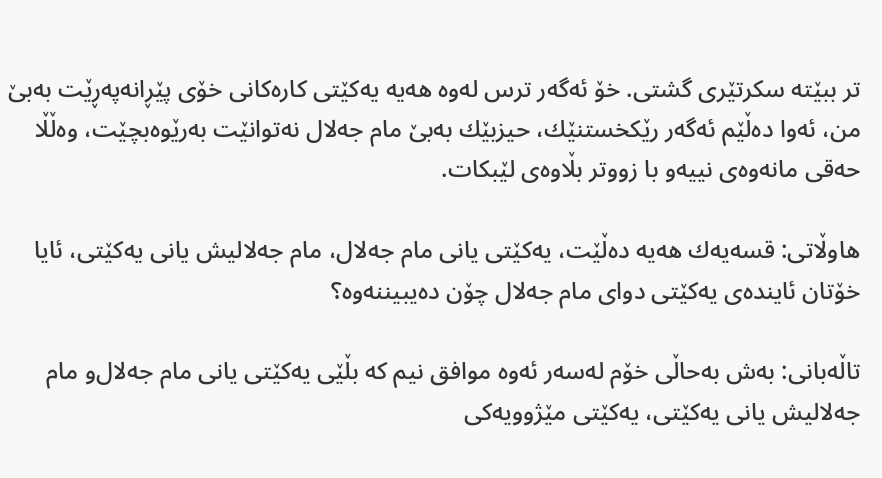تر ببێته‌ سكرتێری‌ گشتی‌. خۆ ئه‌گه‌ر ترس له‌وه‌ هه‌یه‌ یه‌كێتی‌ كاره‌كانی‌ خۆی‌ پێڕانه‌په‌ڕێت به‌بێ‌ من، ئه‌وا ده‌ڵێم ئه‌گه‌ر رێكخستنێك، حیزبێك به‌بێ‌ مام جه‌لال نه‌توانێت به‌رێوه‌بچێت، وه‌ڵڵا حه‌قی‌ مانه‌وه‌ی‌ نییه‌‌و با زووتر بڵاوه‌ی‌ لێبكات.

هاوڵاتی‌: قسه‌یه‌ك هه‌یه‌ ده‌ڵێت، یه‌كێتی‌ یانی‌ مام جه‌لال، مام جه‌لالیش یانی‌ یه‌كێتی‌، ئایا خۆتان ئاینده‌ی‌ یه‌كێتی‌ دوای‌ مام جه‌لال چۆن ده‌یبیننه‌وه‌؟

تاڵه‌بانی‌: به‌ش به‌حاڵی‌ خۆم له‌سه‌ر ئه‌وه‌ موافق نیم كه‌ بڵێی‌ یه‌كێتی‌ یانی‌ مام جه‌لال‌و مام جه‌لالیش یانی‌ یه‌كێتی‌، یه‌كێتی‌ مێژوویه‌كی‌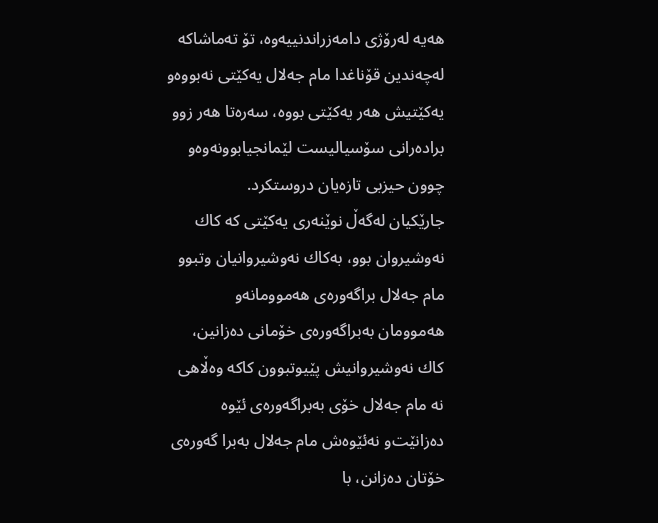هه‌یه‌ له‌رۆژی‌ دامه‌زراندنییه‌وه‌، تۆ ته‌ماشاكه‌ له‌چه‌ندین قۆناغدا مام جه‌لال یه‌كێتی‌ نه‌بووه‌‌و یه‌كێتیش هه‌ر یه‌كێتی‌ بووه‌، سه‌ره‌تا هه‌ر زوو براده‌رانی‌ سۆسیالیست لێمانجیابوونه‌وه‌‌و چوون حیزبی‌ تازه‌یان دروستكرد.
جارێكیان له‌گه‌ڵ نوێنه‌ری‌ یه‌كێتی‌ كه‌ كاك نه‌وشیروان بوو، به‌كاك نه‌وشیروانیان وتبوو مام جه‌لال براگه‌وره‌ی‌ هه‌موومانه‌‌و هه‌موومان به‌براگه‌وره‌ی‌ خۆمانی‌ ده‌زانین، كاك نه‌وشیروانیش پێیوتبوون كاكه‌ وه‌ڵاهی‌ نه‌ مام جه‌لال خۆی‌ به‌براگه‌وره‌ی‌ ئێوه‌ ده‌زانێت‌و نه‌ئێوه‌ش مام جه‌لال به‌برا گه‌وره‌ی‌ خۆتان ده‌زانن، با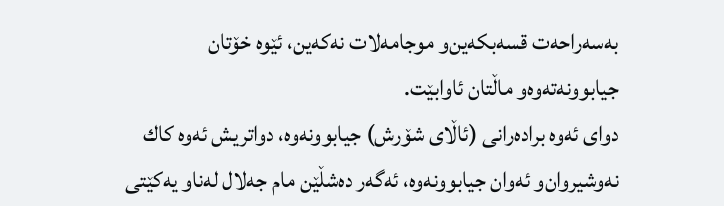به‌سه‌راحه‌ت قسه‌بكه‌ین‌و موجامه‌لات نه‌كه‌ین، ئێوه‌ خۆتان جیابوونه‌ته‌وه‌‌و ماڵتان ئاوابێت.
دوای‌ ئه‌وه‌ براده‌رانی‌ (ئاڵای‌ شۆرش) جیابوونه‌وه‌، دواتریش ئه‌وه‌ كاك نه‌وشیروان‌و ئه‌وان جیابوونه‌وه‌، ئه‌گه‌ر ده‌شڵێن مام جه‌لال له‌ناو یه‌كێتی‌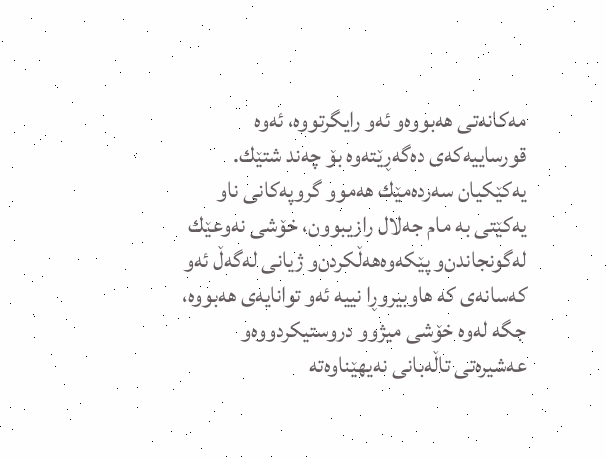مه‌كانه‌تی‌ هه‌بووه‌‌و ئه‌و رایگرتووه‌، ئه‌وه‌ قورساییه‌كه‌ی‌ ده‌گه‌ڕێته‌وه‌ بۆ چه‌ند شتێك.
یه‌كێكیان سه‌رده‌مێك هه‌موو گروپه‌كانی‌ ناو یه‌كێتی‌ به‌ مام جه‌لال رازیبوون، خۆشی‌ نه‌وعێك له‌گونجاندن‌و پێكه‌وه‌هه‌ڵكردن‌و ژیانی‌ له‌گه‌ڵ ئه‌و كه‌سانه‌ی‌ كه‌ هاوبیروڕا نییه‌ ئه‌و توانایه‌ی‌ هه‌بووه‌، جگه‌ له‌وه‌ خۆشی‌ میژوو دروستیكردووه‌‌و عه‌شیره‌تی‌ تاڵه‌بانی‌ نه‌یهێناوه‌ته‌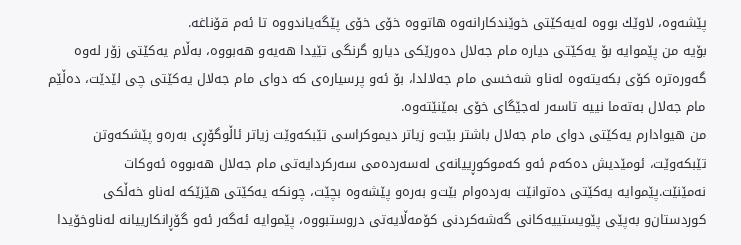پێشه‌وه‌، لاوێك بووه‌ له‌یه‌كێتی‌ خوێندكارانه‌وه‌ هاتووه‌ خۆی‌ خۆی‌ پێگه‌یاندووه‌ تا ئه‌م قۆناغه‌.
بۆیه‌ من پێموایه‌ بۆ یه‌كێتی‌ دیاره‌ مام جه‌لال ده‌ورێكی‌ دیار‌و گرنگی‌ تێیدا هه‌یه‌‌و هه‌بووه‌، به‌ڵام یه‌كێتی‌ زۆر له‌وه‌ گه‌وره‌تره‌ كۆی‌ بكه‌یته‌وه‌ له‌ناو شه‌خسی مام جه‌لالدا، بۆ ئه‌و پرسیاره‌ی‌ كه‌ دوای‌ مام جه‌لال یه‌كێتی‌ چی‌ لێدێت، ده‌ڵێم مام جه‌لال به‌ته‌ما نییه‌ تاسه‌ر له‌جێگای‌ خۆی‌ بمێنێته‌وه‌.
من هیوادارم یه‌كێتی‌ دوای‌ مام جه‌لال باشتر بێت‌و زیاتر دیموكراسی‌ تێبكه‌وێت زیاتر ئاڵوگۆڕی‌ به‌ره‌و پێشكه‌وتن تێبكه‌وێت، ئومێدیش ده‌كه‌م ئه‌و كه‌موكوڕییانه‌ی‌ له‌سه‌رده‌می‌ سه‌ركردایه‌تی‌ مام جه‌لال هه‌بووه‌ ئه‌وكات نه‌مێنێت.پێموایه‌ یه‌كێتی‌ ده‌توانێت به‌رده‌وام بێت‌و به‌ره‌و پێشه‌وه‌ بچێت، چونكه‌ یه‌كێتی‌ هێزێكه‌ له‌ناو خه‌ڵكی‌ كوردستان‌و به‌پێی‌ پێویستییه‌كانی‌ گه‌شه‌كردنی‌ كۆمه‌ڵایه‌تی‌ دروستبووه‌، پێموایه‌ ئه‌گه‌ر ئه‌و گۆڕانكارییانه‌ له‌ناوخۆیدا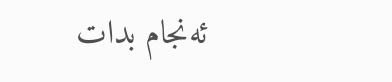ئه‌نجام بدات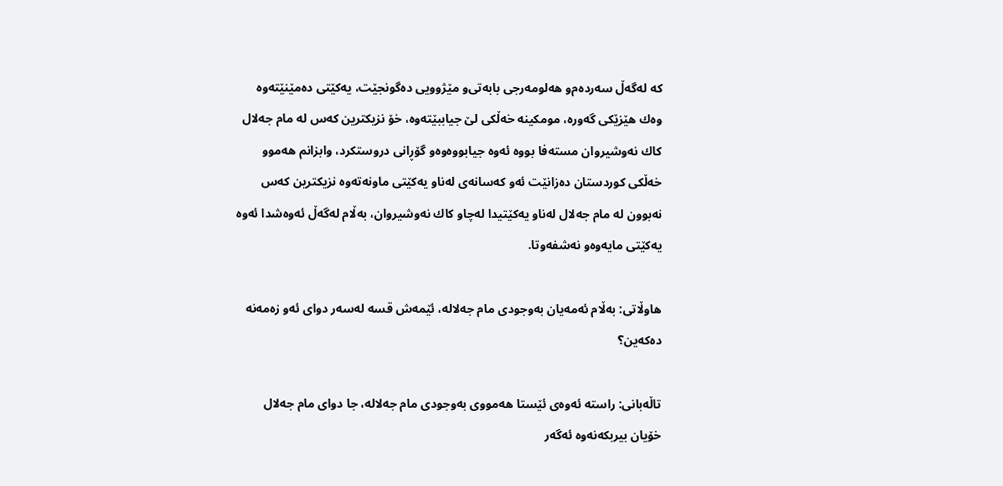كه‌ له‌گه‌ڵ سه‌رده‌م‌و هه‌لومه‌رجی‌ بابه‌تی‌‌و مێژوویی‌ ده‌گونجێت، یه‌كێتی‌ ده‌مێنێته‌وه‌ وه‌ك هێزێكی‌ گه‌وره‌، مومكینه‌ خه‌ڵكی‌ لێ جیاببێته‌وه‌، خۆ نزیكترین كه‌س له‌ مام جه‌لال كاك نه‌وشیروان مسته‌فا بووه‌ ئه‌وه‌ جیابووه‌وه‌‌و گۆڕانی‌ دروستكرد، وابزانم هه‌موو خه‌ڵكی‌ كوردستان ده‌زانێت ئه‌و كه‌سانه‌ی‌ له‌ناو یه‌كێتی‌ ماونه‌ته‌وه‌ نزیكترین كه‌س نه‌بوون له‌ مام جه‌لال له‌ناو یه‌كێتیدا له‌چاو كاك نه‌وشیروان، به‌ڵام له‌گه‌ڵ ئه‌وه‌شدا ئه‌وه‌ یه‌كێتی‌ مایه‌وه‌‌و نه‌شفه‌وتا.

هاوڵاتی‌: به‌ڵام ئه‌مه‌یان به‌وجودی‌ مام جه‌لاله‌، ئێمه‌ش قسه‌ له‌سه‌ر دوای‌ ئه‌و زه‌مه‌نه‌ ده‌كه‌ین؟

تاڵه‌بانی‌: راسته‌ ئه‌وه‌ی‌ ئێستا هه‌مووی‌ به‌وجودی‌ مام جه‌لاله‌، جا دوای‌ مام جه‌لال خۆیان بیربكه‌نه‌وه‌ ئه‌گه‌ر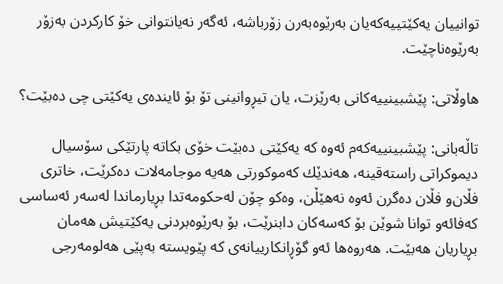توانییان یه‌كێتییه‌كه‌یان به‌رێوه‌به‌رن زۆرباشه‌، ئه‌گه‌ر نه‌یانتوانی‌ خۆ كاركردن به‌زۆر  به‌رێوه‌ناچێت.

هاوڵاتی‌: پێشبینییه‌كانی‌ به‌رێزت، یان تیڕوانینی‌ تۆ بۆ ئاینده‌ی‌ یه‌كێتی‌ چی‌ ده‌بێت؟

تاڵه‌بانی‌: پێشبینییه‌كه‌م ئه‌وه‌ كه‌ یه‌كێتی‌ ده‌بێت خۆی‌ بكاته‌ پارتێكی‌ سۆسیال دیموكراتی‌ راسته‌قینه‌، هه‌ندێك كه‌موكورتی‌ هه‌یه‌ موجامه‌لات ده‌كرێت، خاتری‌ فڵان‌و فڵان ده‌گرن ئه‌وه‌ نه‌هێڵن، وه‌كو چۆن له‌حكومه‌تدا بڕیارماندا له‌سه‌ر ئه‌ساسی‌ كه‌فائه‌‌و توانا شوێن بۆ كه‌سه‌كان دابنرێت، بۆ به‌رێوه‌بردنی‌ یه‌كێتیش هه‌مان بڕیاریان هه‌بێت. هه‌روه‌ها ئه‌و گۆڕانكارییانه‌ی‌ كه‌ پێویسته‌ به‌پێی‌ هه‌لومه‌رجی‌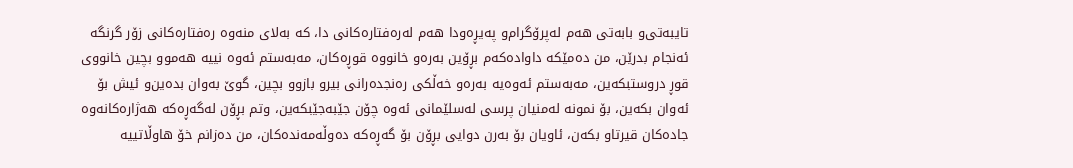تایبه‌تی‌‌و بابه‌تی‌ هه‌م له‌پرۆگرام‌و په‌یڕه‌ودا هه‌م له‌ره‌فتاره‌كانی‌ دا، كه‌ به‌لای‌ منه‌وه‌ ره‌فتاره‌كانی‌ زۆر گرنگه‌ ئه‌نجام بدرێن، من ده‌مێكه‌ داواده‌كه‌م بڕۆین به‌ره‌و خانووه‌ قوڕه‌كان، مه‌به‌ستم ئه‌وه‌ نییه‌ هه‌موو بچین خانووی‌ قوڕ دروستبكه‌ین، مه‌به‌ستم ئه‌وه‌یه‌ به‌ره‌و خه‌ڵكی‌ ره‌نجده‌رانی‌ بیر‌و بازوو بچین، گوێ به‌وان بده‌ین‌و ئیش بۆ ئه‌وان بكه‌ین، بۆ نمونه‌ له‌منیان پرسی‌ له‌سلێمانی‌ ئه‌وه‌ چۆن جێبه‌جێبكه‌ین، وتم بڕۆن له‌گه‌ڕه‌كه‌ هه‌ژاره‌كانه‌وه‌ جاده‌كان قیرتاو بكه‌ن، ئاویان بۆ به‌رن دوایی‌ بڕۆن بۆ گه‌ڕه‌كه‌ ده‌وڵه‌مه‌نده‌كان، من ده‌زانم خۆ هاوڵاتییه‌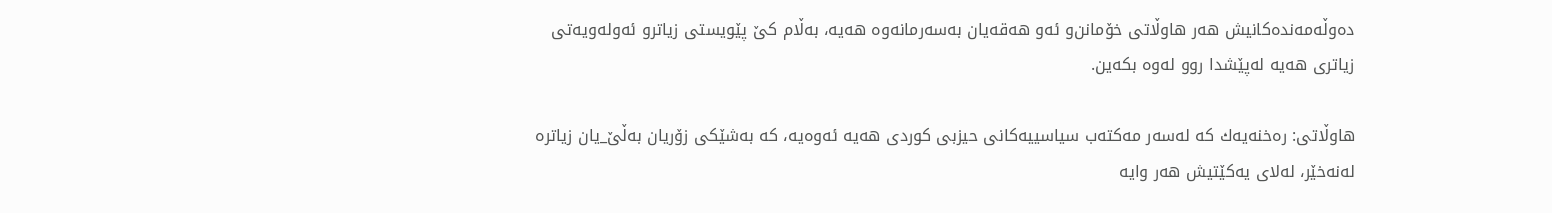ده‌وڵه‌مه‌نده‌كانیش هه‌ر هاوڵاتی‌ خۆمانن‌و ئه‌و هه‌قه‌یان به‌سه‌رمانه‌وه‌ هه‌یه‌، به‌ڵام كێ پێویستی‌ زیاتر‌و ئه‌وله‌ویه‌تی‌ زیاتری‌ هه‌یه‌ له‌پێشدا روو له‌وه‌ بكه‌ین.

هاوڵاتی‌: ره‌خنه‌یه‌ك كه‌ له‌سه‌ر مه‌كته‌ب سیاسییه‌كانی‌ حیزبی‌ كوردی‌ هه‌یه‌ ئه‌وه‌یه‌، كه‌ به‌شێكی‌ زۆریان به‌ڵێ‌_یان زیاتره‌ له‌نه‌خێر، له‌لای‌ یه‌كێتیش هه‌ر وایه‌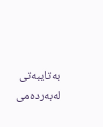به‌تایبه‌تی‌ له‌به‌رده‌می‌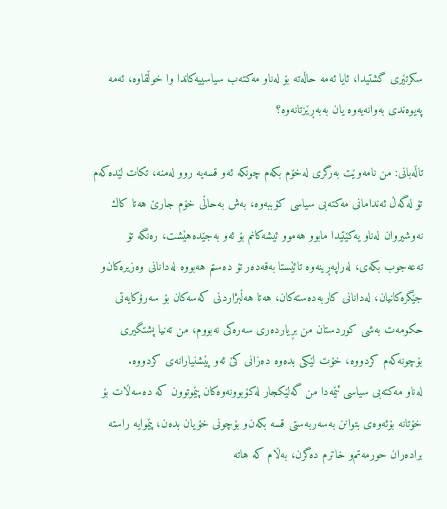سكرتێری‌ گشتیدا، ئایا ئه‌مه‌ حاڵه‌ته‌ بۆ له‌ناو مه‌كته‌ب سیاسییه‌كاندا وا خوڵقاوه‌، ئه‌مه‌ په‌یوه‌ندی‌ به‌وانه‌یه‌وه‌ یان به‌به‌ڕێزتانه‌وه‌؟

تاڵه‌بانی‌: من نامه‌وێت به‌رگری‌ له‌خۆم بكه‌م چونكه‌ ئه‌و قسه‌یه‌ روو له‌منه‌، تكات لێده‌كه‌م تۆ له‌گه‌ڵ ئه‌ندامانی‌ مه‌كته‌بی‌ سیاسی‌ كۆببه‌وه‌، به‌ش به‌حاڵی‌ خۆم جارێ هه‌تا كاك نه‌وشیروان له‌ناو یه‌كێتیدا مابوو هه‌موو ئیشه‌كانم بۆ ئه‌و به‌جێده‌هێشت، ره‌نگه‌ تۆ ته‌عه‌جوب بكه‌ی‌، له‌راپه‌ڕینه‌وه‌ تائێستا به‌قه‌ده‌ر تۆ ده‌ستم هه‌بووه‌ له‌دانانی‌ وه‌زیره‌كان‌و جێگره‌كانیان، له‌دانانی‌ كاربه‌ده‌سته‌كان، هه‌تا هه‌ڵبژاردنی‌ كه‌سه‌كان بۆ سه‌رۆكایه‌تی‌ حكومه‌ت به‌شی‌ كوردستان من بڕیارده‌ری‌ سه‌ره‌كی‌ نه‌بووم، من ته‌نیا پشتگیری‌ بۆچونه‌كه‌م كردووه‌، خۆت لێكی‌ بده‌وه‌ ده‌زانی‌ كێ ئه‌و پێشنیارانه‌ی‌ كردووه‌.
له‌ناو مه‌كته‌بی‌ سیاسی‌ ئێمه‌دا من گه‌لێكجار له‌كۆبوونه‌وه‌كان پێموتوون كه‌ ده‌سه‌ڵات بۆ خۆتانه‌ بۆئه‌وه‌ی‌ بتوانن به‌سه‌ربه‌ستی‌ قسه‌ بكه‌ن‌و بۆچونی‌ خۆیان بده‌ن، پێموایه‌ راسته‌ براده‌ران حورمه‌تم‌و خاترم ده‌گرن، به‌ڵام كه‌ هاته‌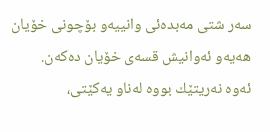سه‌ر شتی‌ مه‌بده‌ئی‌ وانییه‌‌و بۆچونی‌ خۆیان هه‌یه‌‌و ئه‌وانیش قسه‌ی‌ خۆیان ده‌كه‌ن.
ئه‌وه‌ نه‌ریتێك بووه‌ له‌ناو یه‌كێتی‌،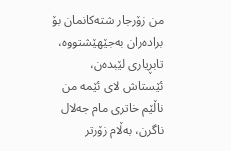من زۆرجار شته‌كانمان بۆ براده‌ران به‌جێهێشتووه‌، تابڕیاری‌ لێبده‌ن، ئێستاش لای‌ ئێمه‌ من ناڵێم خاتری‌ مام جه‌لال ناگرن، به‌ڵام زۆرتر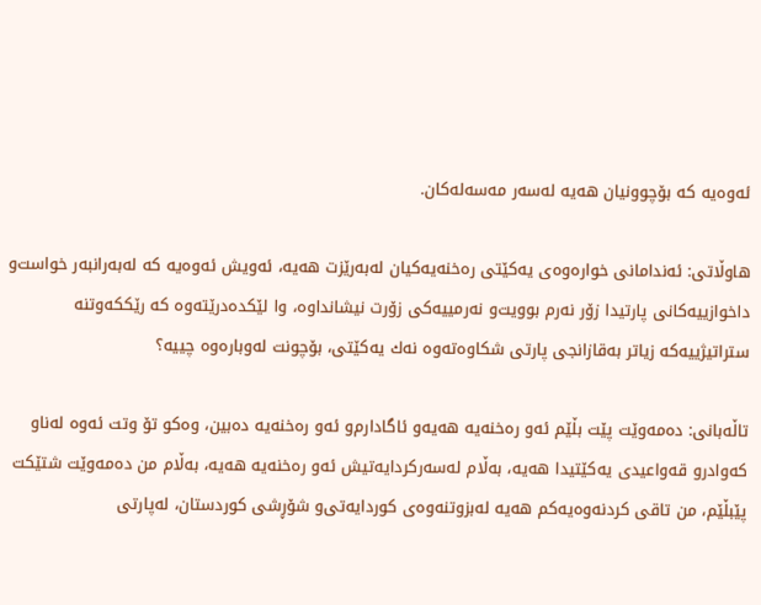ئه‌وه‌یه‌ كه‌ بۆچوونیان هه‌یه‌ له‌سه‌ر مه‌سه‌له‌كان.

هاوڵاتی‌: ئه‌ندامانی‌ خواره‌وه‌ی‌ یه‌كێتی‌ ره‌خنه‌یه‌كیان له‌به‌رێزت هه‌یه‌، ئه‌ویش ئه‌وه‌یه‌ كه‌ له‌به‌رانبه‌ر خواست‌و داخوازییه‌كانی‌ پارتیدا زۆر نه‌رم بوویت‌و نه‌رمییه‌كی‌ زۆرت نیشانداوه‌، وا لێكده‌درێته‌وه‌ كه‌ رێككه‌وتنه‌ ستراتیژییه‌كه‌ زیاتر به‌قازانجی‌ پارتی‌ شكاوه‌ته‌وه‌ نه‌ك یه‌كێتی‌، بۆچونت له‌وباره‌وه‌ چییه‌؟

تاڵه‌بانی‌: ده‌مه‌وێت پێت بڵێم ئه‌و ره‌خنه‌یه‌ هه‌یه‌‌و ئاگادارم‌و ئه‌و ره‌خنه‌یه‌ ده‌بین، وه‌كو تۆ وتت ئه‌وه‌ له‌ناو كه‌وادر‌و قه‌واعیدی‌ یه‌كێتیدا هه‌یه‌، به‌ڵام له‌سه‌ركردایه‌تیش ئه‌و ره‌خنه‌یه‌ هه‌یه‌، به‌ڵام من ده‌مه‌وێت شتێكت پێبڵێم، من تاقی‌ كردنه‌وه‌یه‌كم هه‌یه‌ له‌بزوتنه‌وه‌ی‌ كوردایه‌تی‌‌و شۆڕشی‌ كوردستان، له‌پارتی‌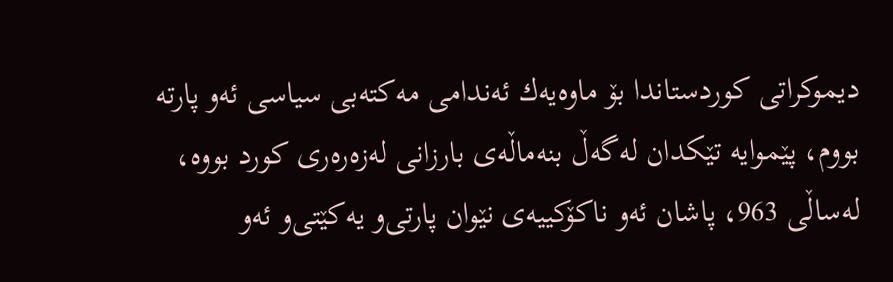دیموكراتی‌ كوردستاندا بۆ ماوه‌یه‌ك ئه‌ندامی‌ مه‌كته‌بی‌ سیاسی‌ ئه‌و پارته‌ بووم، پێموایه‌ تێكدان له‌گه‌ڵ بنه‌ماڵه‌ی‌ بارزانی‌ له‌زه‌ره‌ری‌ كورد بووه‌، له‌ساڵی‌ 963، پاشان ئه‌و ناكۆكییه‌ی‌ نێوان پارتی‌‌و یه‌كێتی‌‌و ئه‌و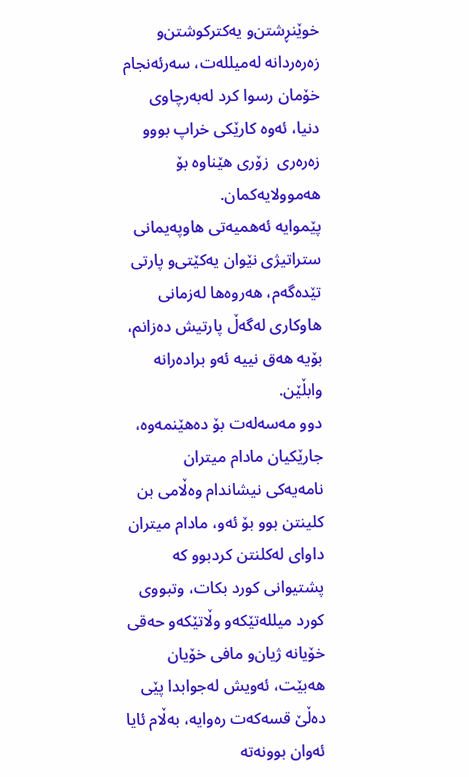خوێنڕشتن‌و یه‌كتركوشتن‌و زه‌ره‌ردانه‌ له‌میلله‌ت، سه‌رئه‌نجام خۆمان رسوا كرد له‌به‌رچاوی‌ دنیا، ئه‌وه‌ كارێكی‌ خراپ بوو‌و زه‌ره‌ری‌  زۆری‌ هێناوه‌ بۆ هه‌موولایه‌كمان.
پێموایه‌ ئه‌همیه‌تی‌ هاوپه‌یمانی‌ ستراتیژی‌ نێوان یه‌كێتی‌‌و پارتی‌ تێده‌گه‌م، هه‌روه‌ها له‌زمانی‌ هاوكاری‌ له‌گه‌ڵ پارتیش ده‌زانم، بۆیه‌ هه‌ق نییه‌ ئه‌و براده‌رانه‌ وابڵێن.
دوو مه‌سه‌له‌ت بۆ ده‌هێنمه‌وه‌، جارێكیان مادام میتران نامه‌یه‌كی‌ نیشاندام وه‌ڵامی‌ بن كلینتن بوو بۆ ئه‌و، مادام میتران داوای‌ له‌كلنتن كردبوو كه‌ پشتیوانی‌ كورد بكات، وتبووی‌ كورد میلله‌تێكه‌‌و وڵاتێكه‌‌و حه‌قی‌ خۆیانه‌ ژیان‌و مافی‌ خۆیان هه‌بێت، ئه‌ویش له‌جوابدا پێی‌ ده‌ڵێ قسه‌كه‌ت ره‌وایه‌، به‌ڵام ئایا ئه‌وان بوونه‌ته‌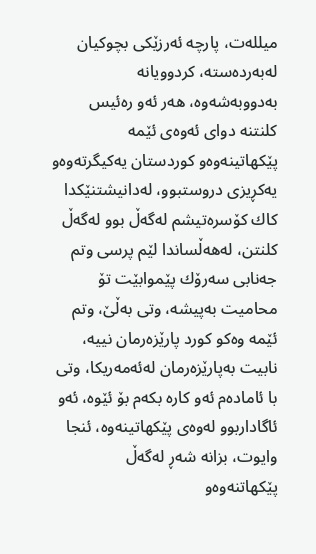میلله‌ت، پارچه‌ ئه‌رزێكی‌ بچوكیان له‌به‌رده‌سته‌، كردوویانه‌ به‌دووبه‌شه‌وه‌، هه‌ر ئه‌و ره‌ئیس كلنتنه‌ دوای‌ ئه‌وه‌ی‌ ئێمه‌ پێكهاتینه‌وه‌‌و كوردستان یه‌كیگرته‌وه‌‌و یه‌كڕیزی‌ دروستبوو، له‌دانیشتنێكدا كاك كۆسره‌تیشم له‌گه‌ڵ بوو له‌گه‌ڵ كلنتن، له‌هه‌ڵساندا لێم پرسی‌ وتم جه‌نابی‌ سه‌رۆك پێموابێت تۆ محامیت به‌پیشه‌، وتی‌ به‌ڵێ، وتم ئێمه‌ وه‌كو كورد پارێزه‌رمان نییه‌، نابیت به‌پارێزه‌رمان له‌ئه‌مه‌ریكا، وتی‌ با ئاماده‌م ئه‌و كاره‌ بكه‌م بۆ ئێوه‌، ئه‌و ئاگاداربوو له‌وه‌ی‌ پێكهاتینه‌وه‌، ئنجا وایوت، بزانه‌ شه‌ڕ له‌گه‌ڵ پێكهاتنه‌وه‌‌و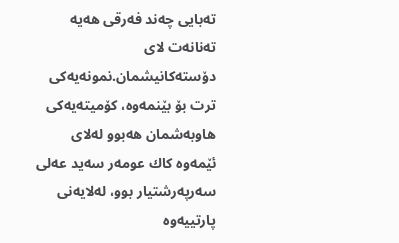ته‌بایی‌ چه‌ند فه‌رقی‌ هه‌یه‌ ته‌نانه‌ت لای‌ دۆسته‌كانیشمان.نمونه‌یه‌كی‌ ترت بۆ بێنمه‌وه‌، كۆمیته‌یه‌كی‌ هاوبه‌شمان هه‌بوو له‌لای‌ ئێمه‌وه‌ كاك عومه‌ر سه‌ید عه‌لی‌ سه‌رپه‌رشتیار بوو، له‌لایه‌نی‌ پارتییه‌وه‌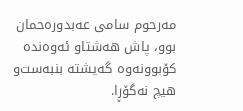مه‌رحوم سامی‌ عه‌بدوره‌حمان بوو، پاش هه‌شتاو ئه‌وه‌نده‌ كۆبوونه‌وه‌ گه‌یشته‌ بنبه‌ست‌و هیچ نه‌گۆڕا.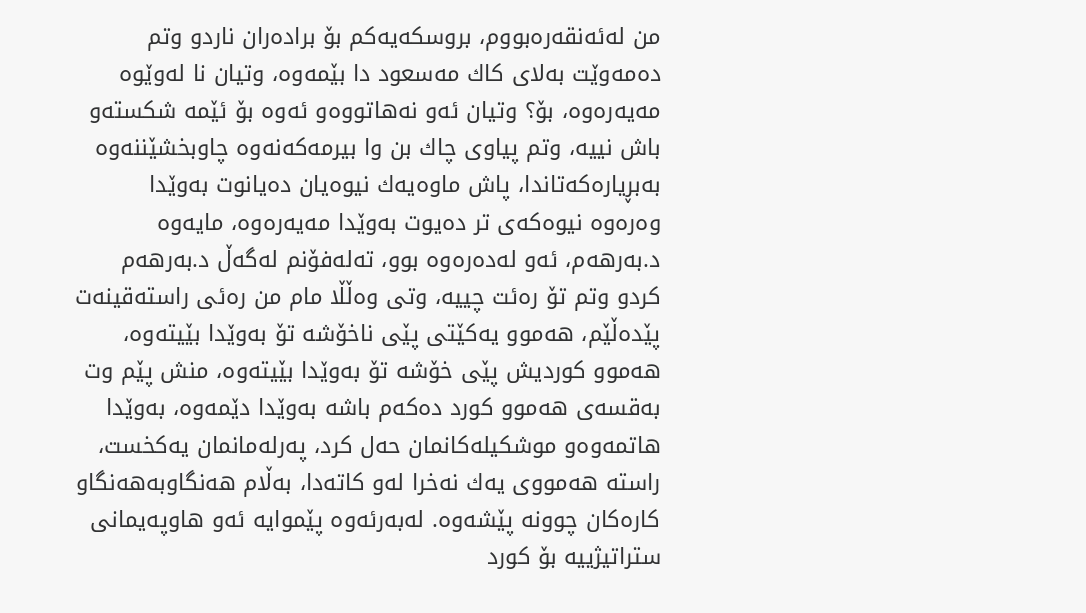من له‌ئه‌نقه‌ره‌بووم، بروسكه‌یه‌كم بۆ براده‌ران ناردو وتم ده‌مه‌وێت به‌لای‌ كاك مه‌سعود دا بێمه‌وه‌، وتیان نا له‌وێوه‌ مه‌یه‌ره‌وه‌، بۆ؟ وتیان ئه‌و نه‌هاتووه‌‌و ئه‌وه‌ بۆ ئێمه‌ شكسته‌‌و باش نییه‌، وتم پیاوی‌ چاك بن وا بیرمه‌كه‌نه‌وه‌ چاوبخشێننه‌وه‌ به‌بڕیاره‌كه‌تاندا، پاش ماوه‌یه‌ك نیوه‌یان ده‌یانوت به‌وێدا وه‌ره‌وه‌ نیوه‌كه‌ی‌ تر ده‌یوت به‌وێدا مه‌یه‌ره‌وه‌، مایه‌وه‌ د.به‌رهه‌م، ئه‌و له‌ده‌ره‌وه‌ بوو، ته‌له‌فۆنم له‌گه‌ڵ د.به‌رهه‌م كرد‌و وتم تۆ ره‌ئت چییه‌، وتی‌ وه‌ڵڵا مام من ره‌ئی‌ راسته‌قینه‌ت پێده‌ڵێم، هه‌موو یه‌كێتی‌ پێی‌ ناخۆشه‌ تۆ به‌وێدا بێیته‌وه‌، هه‌موو كوردیش پێی‌ خۆشه‌ تۆ به‌وێدا بێیته‌وه‌، منش پێم وت به‌قسه‌ی‌ هه‌موو كورد ده‌كه‌م باشه‌ به‌وێدا دێمه‌وه‌، به‌وێدا هاتمه‌وه‌‌و موشكیله‌كانمان حه‌ل كرد، په‌رله‌مانمان یه‌كخست، راسته‌ هه‌مووی‌ یه‌ك نه‌خرا له‌و كاته‌دا، به‌ڵام هه‌نگاوبه‌هه‌نگاو كاره‌كان چوونه‌ پێشه‌وه‌. له‌به‌رئه‌وه‌ پێموایه‌ ئه‌و هاوپه‌یمانی‌ ستراتیژییه‌ بۆ كورد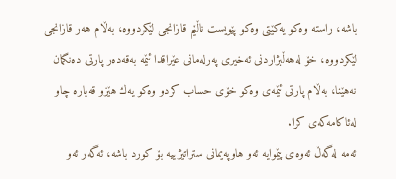باشه‌، راسته‌ وه‌كو یه‌كێتی‌ وه‌كو پێویست ناڵێم قازانجی‌ لێكردووه‌، به‌ڵام هه‌ر قازانجی‌ لێكردووه‌، خۆ له‌هه‌ڵبژاردنی‌ ئه‌خیری‌ په‌رله‌مانی‌ عێراقدا ئێمه‌ به‌قه‌ده‌ر پارتی‌ ده‌نگمان نه‌هێنا، به‌ڵام پارتی‌ ئێمه‌ی‌ وه‌كو خۆی‌ حساب كرد‌و وه‌كو یه‌ك هێز‌و قه‌باره‌ چاو له‌ئاكامه‌كه‌ی‌ كرا.
ئه‌مه‌ له‌گه‌ڵ ئه‌وه‌ی‌ پێموایه‌ ئه‌و هاوپه‌یمانی‌ ستراتیژییه‌ بۆ كورد باشه‌، ئه‌گه‌ر ئه‌و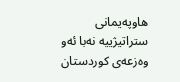هاوپه‌یمانی‌ ستراتیژییه‌ نه‌با ئه‌و وه‌زعه‌ی‌ كوردستان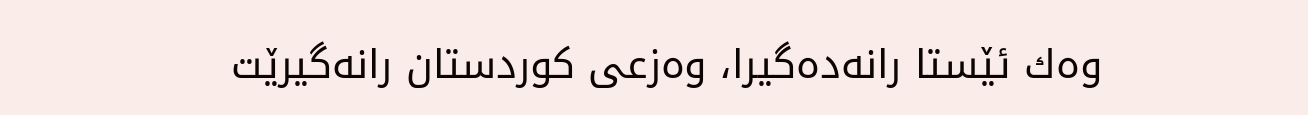وه‌ك ئێستا رانه‌ده‌گیرا، وه‌زعی‌ كوردستان رانه‌گیرێت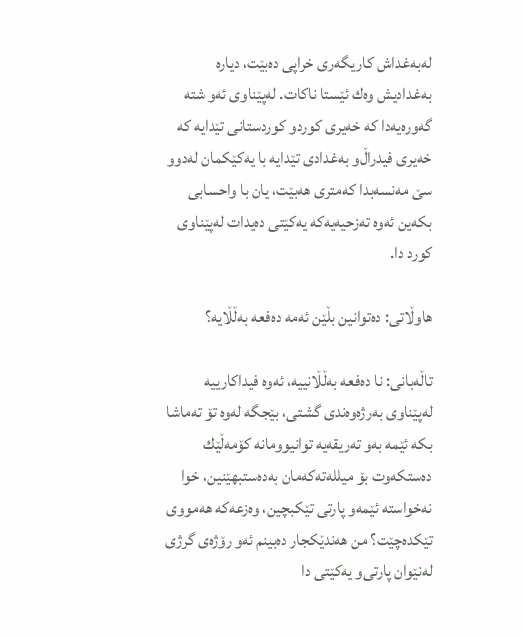له‌به‌غداش كاریگه‌ری‌ خراپی‌ ده‌بێت، دیاره‌ به‌غدادیش وه‌ك ئێستا ناكات. له‌پێناوی‌ ئه‌و شته‌ گه‌وره‌یه‌دا كه‌ خه‌یری‌ كورد‌و كوردستانی‌ تێدایه‌ كه‌ خه‌یری‌ فیدراڵ‌و به‌غدادی‌ تێدایه‌ با یه‌كێكمان له‌دوو سێ مه‌نسه‌بدا كه‌متری‌ هه‌بێت، یان با واحسابی‌ بكه‌ین ئه‌وه‌ ته‌زحیه‌یه‌كه‌ یه‌كێتی‌ ده‌یدات له‌پێناوی‌ كورد دا.

هاوڵاتی‌: ده‌توانین بڵێن ئه‌مه‌ ده‌فعه‌ به‌ڵڵایه‌؟

تاڵه‌بانی‌: نا ده‌فعه‌ به‌ڵڵانییه‌، ئه‌وه‌ فیداكارییه‌ له‌پێناوی‌ به‌رژه‌وه‌ندی‌ گشتی‌، بێجگه‌ له‌وه‌ تۆ ته‌ماشا بكه‌ ئێمه‌ به‌و ته‌ریقه‌یه‌ توانیوومانه‌ كۆمه‌ڵێك ده‌ستكه‌وت بۆ میلله‌ته‌كه‌مان به‌ده‌ستبهێنین، خوا نه‌خواسته‌ ئێمه‌‌و پارتی‌ تێكبچین، وه‌زعه‌كه‌ هه‌مووی‌ تێكده‌چێت؟ من هه‌ندێكجار ده‌بینم ئه‌و رۆژه‌ی‌ گرژی‌ له‌نێوان پارتی‌‌و یه‌كێتی‌ دا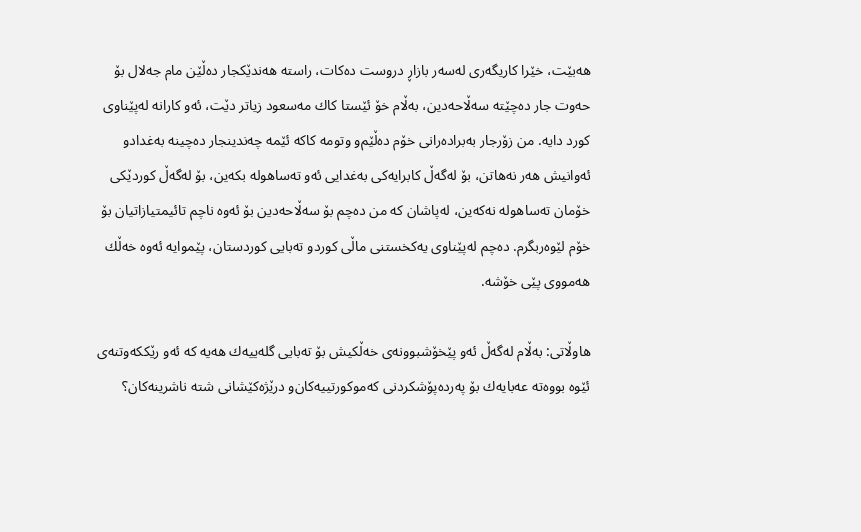هه‌بێت، خێرا كاریگه‌ری‌ له‌سه‌ر بازاڕ دروست ده‌كات، راسته‌ هه‌ندێكجار ده‌ڵێن مام جه‌لال بۆ حه‌وت جار ده‌چێته‌ سه‌ڵاحه‌دین، به‌ڵام خۆ ئێستا كاك مه‌سعود زیاتر دێت، ئه‌و كارانه‌ له‌پێناوی‌ كورد دایه‌. من زۆرجار به‌براده‌رانی‌ خۆم ده‌ڵێم‌و وتومه‌ كاكه‌ ئێمه‌ چه‌ندینجار ده‌چینه‌ به‌غداد‌و ئه‌وانیش هه‌ر نه‌هاتن، بۆ له‌گه‌ڵ كابرایه‌كی‌ به‌غدایی‌ ئه‌و ته‌ساهوله‌ بكه‌ین، بۆ له‌گه‌ڵ كوردێكی‌ خۆمان ته‌ساهوله‌ نه‌كه‌ین، له‌پاشان كه‌ من ده‌چم بۆ سه‌ڵاحه‌دین بۆ ئه‌وه‌ ناچم تائیمتیازاتیان بۆ خۆم لێوه‌ربگرم. ده‌چم له‌پێناوی‌ یه‌كخستنی‌ ماڵی‌ كورد‌و ته‌بایی‌ كوردستان، پێموایه‌ ئه‌وه‌ خه‌ڵك هه‌مووی‌ پێی‌ خۆشه‌.

هاوڵاتی‌: به‌ڵام له‌گه‌ڵ ئه‌و پێخۆشبوونه‌ی‌ خه‌ڵكیش بۆ ته‌بایی‌ گله‌ییه‌ك هه‌یه‌ كه‌ ئه‌و رێككه‌وتنه‌ی‌ ئێوه‌ بووه‌ته‌ عه‌بایه‌ك بۆ په‌رده‌پۆشكردنی‌ كه‌موكورتییه‌كان‌و درێژه‌كێشانی‌ شته‌ ناشرینه‌كان؟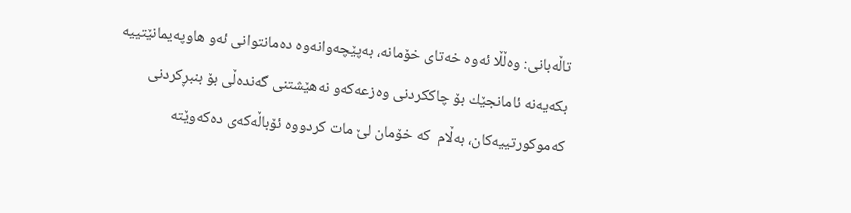تاڵه‌بانی‌: وه‌ڵڵا ئه‌وه‌ خه‌تای‌ خۆمانه‌، به‌پێچه‌وانه‌وه‌ ده‌مانتوانی‌ ئه‌و هاوپه‌یمانێتییه‌ بكه‌یه‌نه‌ ئامانجێك بۆ چاككردنی‌ وه‌زعه‌كه‌‌و نه‌هێشتنی‌ گه‌نده‌ڵی‌ بۆ بنبڕكردنی‌ كه‌موكورتییه‌كان، به‌ڵام  كه‌ خۆمان لێ‌ مات كردووه‌ ئۆباڵه‌كه‌ی‌ ده‌كه‌وێته‌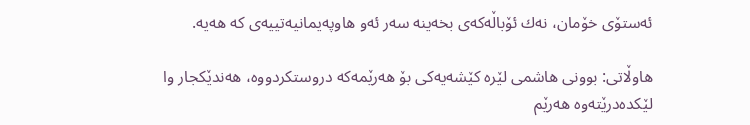ئه‌ستۆی‌ خۆمان، نه‌ك ئۆباڵه‌كه‌ی‌ بخه‌ینه‌ سه‌ر ئه‌و هاوپه‌یمانیه‌تییه‌ی‌ كه‌ هه‌یه‌.

هاوڵاتی‌: بوونی‌ هاشمی‌ لێره‌ كێشه‌یه‌كی‌ بۆ هه‌رێمه‌كه‌ دروستكردووه‌، هه‌ندێكجار وا لێكده‌درێته‌وه‌ هه‌رێم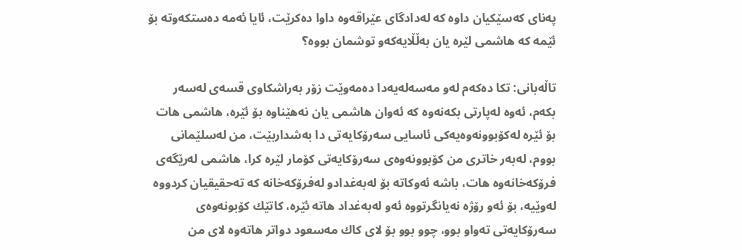په‌نای‌ كه‌سێكیان داوه‌ كه‌ له‌دادگای‌ عێراقه‌وه‌ داوا ده‌كرێت، ئایا ئه‌مه‌ ده‌ستكه‌وته‌ بۆ ئێمه‌ كه‌ هاشمی‌ لێره‌ یان به‌ڵڵایه‌كه‌‌و توشمان بووه‌؟

تاڵه‌بانی‌: تكا ده‌كه‌م له‌و مه‌سه‌له‌یه‌دا ده‌مه‌وێت زۆر به‌راشكاوی‌ قسه‌ی‌ له‌سه‌ر بكه‌م، ئه‌وه‌ له‌پارتی‌ بكه‌نه‌وه‌ كه‌ ئه‌وان هاشمی‌ یان نه‌هێناوه‌ بۆ ئێره‌، هاشمی‌ هات بۆ ئێره‌ له‌كۆبوونه‌وه‌یه‌كی‌ ئاسایی‌ سه‌رۆكایه‌تی‌ دا به‌شداربێت، من له‌سلێمانی‌ بووم، له‌به‌ر خاتری‌ من كۆبوونه‌وه‌ی‌ سه‌رۆكایه‌تی‌ كۆمار لێره‌ كرا، هاشمی‌ له‌رێگه‌ی‌ فرۆكه‌خانه‌وه‌ هات، باشه‌ ئه‌وكاته‌ بۆ له‌به‌غداد‌و له‌فرۆكه‌خانه‌ كه‌ ته‌حقیقیان كردووه‌ له‌وێیه‌، بۆ ئه‌و رۆژه‌ نه‌یانگرتووه‌ ئه‌و له‌به‌غداد هاته‌ ئێره‌، كاتێك كۆبونه‌وه‌ی‌ سه‌رۆكایه‌تی‌ ته‌واو بوو، چوو بوو بۆ لای‌ كاك مه‌سعود دواتر هاته‌وه‌ لای‌ من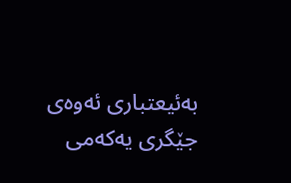به‌ئیعتباری‌ ئه‌وه‌ی‌ جێگری‌ یه‌كه‌می‌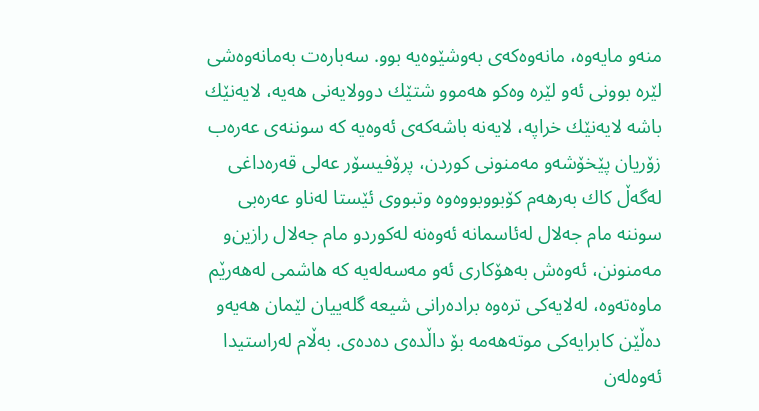منه‌‌و مایه‌وه‌، مانه‌وه‌كه‌ی‌ به‌وشێوه‌یه‌ بوو. سه‌باره‌ت به‌مانه‌وه‌شی‌ لێره‌ بوونی‌ ئه‌و لێره‌ وه‌كو هه‌موو شتێك دوولایه‌نی‌ هه‌یه‌، لایه‌نێك باشه‌ لایه‌نێك خراپه‌، لایه‌نه‌ باشه‌كه‌ی‌ ئه‌وه‌یه‌ كه‌ سوننه‌ی‌ عه‌ره‌ب زۆریان پێخۆشه‌‌و مه‌منونی‌ كوردن، پرۆفیسۆر عه‌لی‌ قه‌ره‌داغی‌ له‌گه‌ڵ كاك به‌رهه‌م كۆبووبووه‌وه‌ وتبووی‌ ئێستا له‌ناو عه‌ره‌بی‌ سوننه‌ مام جه‌لال له‌ئاسمانه‌ ئه‌وه‌نه‌ له‌كورد‌و مام جه‌لال رازین‌و مه‌منونن، ئه‌وه‌ش به‌هۆكاری‌ ئه‌و مه‌سه‌له‌یه‌ كه‌ هاشمی‌ له‌هه‌رێم ماوه‌ته‌وه‌، له‌لایه‌كی‌ تره‌وه‌ براده‌رانی‌ شیعه‌ گله‌ییان لێمان هه‌یه‌‌و ده‌ڵێن كابرایه‌كی‌ موته‌هه‌مه‌ بۆ داڵده‌ی‌ ده‌ده‌ی‌. به‌ڵام له‌راستیدا ئه‌وه‌له‌ن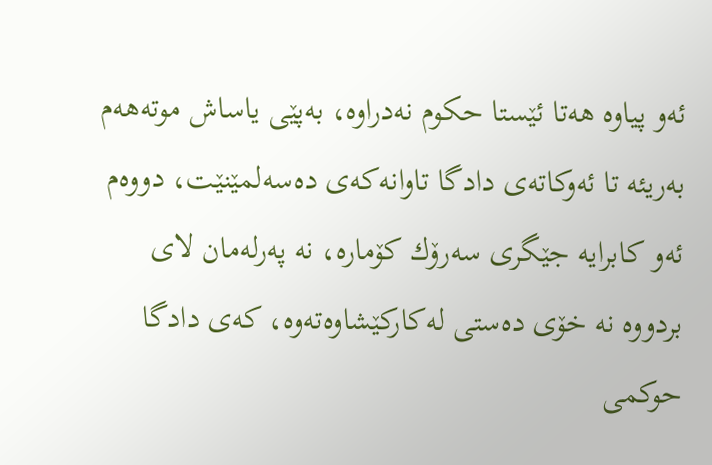ئه‌و پیاوه‌ هه‌تا ئێستا حكوم نه‌دراوه‌، به‌پێی‌ یاساش موته‌هه‌م به‌ریئه‌ تا ئه‌وكاته‌ی‌ دادگا تاوانه‌كه‌ی‌ ده‌سه‌لمێنێت، دووه‌م ئه‌و كابرایه‌ جێگری‌ سه‌رۆك كۆماره‌، نه‌ په‌رله‌مان لای‌ بردووه‌ نه‌ خۆی‌ ده‌ستی‌ له‌كاركێشاوه‌ته‌وه‌، كه‌ی‌ دادگا حوكمی‌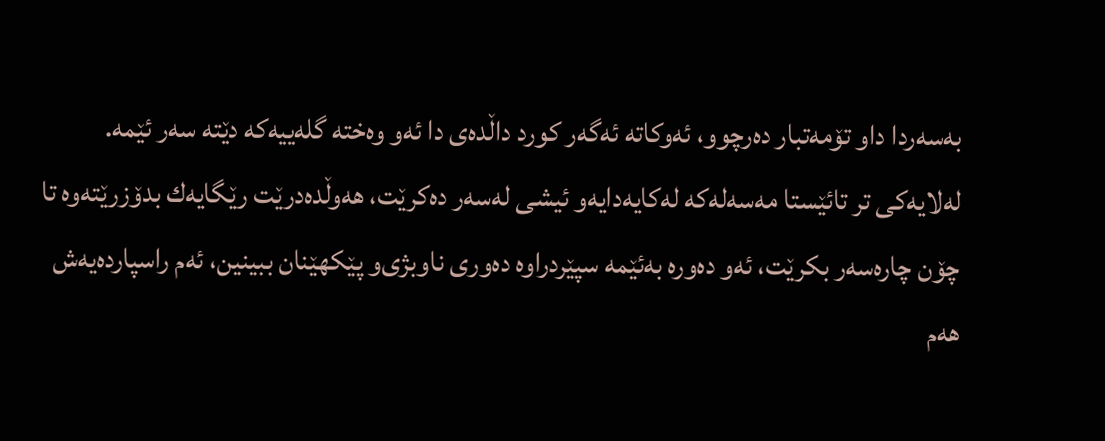به‌سه‌ردا دا‌و تۆمه‌تبار ده‌رچوو، ئه‌وكاته‌ ئه‌گه‌ر كورد داڵده‌ی‌ دا ئه‌و وه‌خته‌ گله‌ییه‌كه‌ دێته‌ سه‌ر ئێمه‌. له‌لایه‌كی‌ تر تائێستا مه‌سه‌له‌كه‌ له‌كایه‌دایه‌‌و ئیشی‌ له‌سه‌ر ده‌كرێت، هه‌وڵده‌درێت رێگایه‌ك بدۆزرێته‌وه‌ تا چۆن چاره‌سه‌ر بكرێت، ئه‌و ده‌وره‌ به‌ئێمه‌ سپێردراوه‌ ده‌وری‌ ناوبژی‌‌و پێكهێنان ببینین، ئه‌م راسپارده‌یه‌ش هه‌م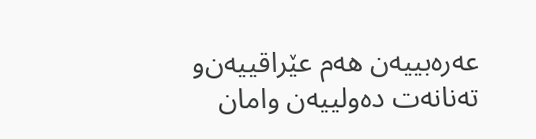عه‌ره‌بییه‌ن هه‌م عێراقییه‌ن‌و ته‌نانه‌ت ده‌ولییه‌ن وامان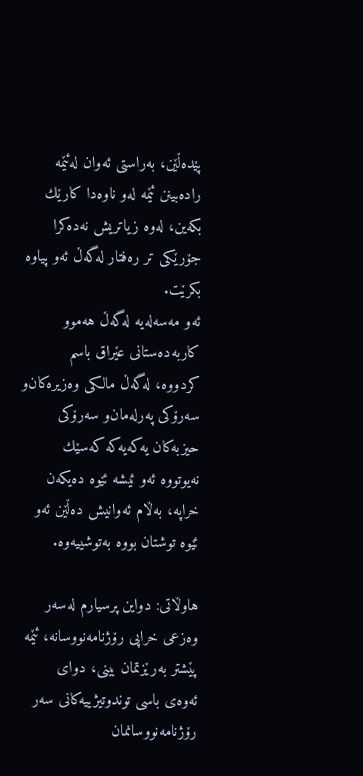پێده‌ڵێن، به‌راستی‌ ئه‌وان له‌ئێمه‌ راده‌بینن ئێمه‌ له‌و ناوه‌دا كارێك بكه‌ین، له‌وه‌ زیاتریش نه‌ده‌كرا جۆرێكی‌ تر ره‌فتار له‌گه‌ڵ ئه‌و پیاوه‌ بكرێت.
ئه‌و مه‌سه‌له‌یه‌ له‌گه‌ڵ هه‌موو كاربه‌ده‌ستانی‌ عێراق باسم كردووه‌، له‌گه‌ڵ مالكی‌ وه‌زیره‌كان‌و سه‌رۆكی‌ په‌رله‌مان‌و سه‌رۆكی‌ حیزبه‌كان یه‌كه‌یه‌كه‌ كه‌سێك نه‌یوتووه‌ ئه‌و ئیشه‌ ئێوه‌ ده‌یكه‌ن خراپه‌، به‌ڵام ئه‌وانیش ده‌ڵێن ئه‌و ئێوه‌ توشتان بووه‌ به‌توشییه‌وه‌.

هاوڵاتی‌: دواین پرسیارم له‌سه‌ر وه‌زعی‌ خراپی‌ رۆژنامه‌نووسانه‌، ئێمه‌ پێشتر به‌رێزتمان بینی‌، دوای‌ ئه‌وه‌ی‌ باسی‌ توندوتیژییه‌كانی‌ سه‌ر رۆژنامه‌نووسانمان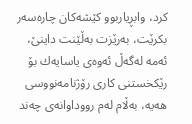كرد، وابڕیاربوو كێشه‌كان چاره‌سه‌ر بكرێت، به‌رێزت به‌ڵێنت داینێ‌، ئه‌مه‌ له‌گه‌ڵ ئه‌وه‌ی‌ یاسایه‌ك بۆ رێكخستنی‌ كاری‌ رۆژنامه‌نووسی‌ هه‌یه‌، به‌ڵام له‌م رووداوانه‌ی‌ چه‌ند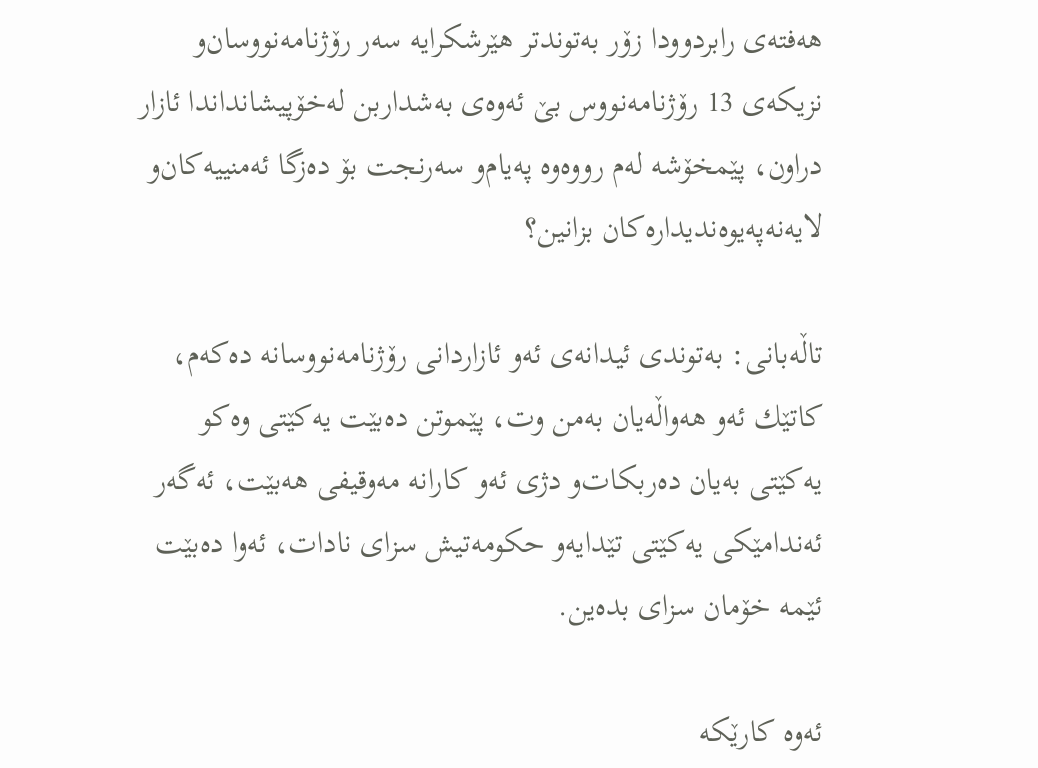هه‌فته‌ی‌ رابردوودا زۆر به‌توندتر هێرشكرایه‌ سه‌ر رۆژنامه‌نووسان‌و نزیكه‌ی‌ 13 رۆژنامه‌نووس بێ ئه‌وه‌ی‌ به‌شداربن له‌خۆپیشانداندا ئازار دراون، پێمخۆشه‌ له‌م رووه‌وه‌ په‌یام‌و سه‌رنجت بۆ ده‌زگا ئه‌منییه‌كان‌و لایه‌نه‌په‌یوه‌ندیداره‌كان بزانین؟

تاڵه‌بانی‌: به‌توندی‌ ئیدانه‌ی‌ ئه‌و ئازاردانی‌ رۆژنامه‌نووسانه‌ ده‌كه‌م، كاتێك ئه‌و هه‌واڵه‌یان به‌من وت، پێموتن ده‌بێت یه‌كێتی‌ وه‌كو یه‌كێتی‌ به‌یان ده‌ربكات‌و دژی‌ ئه‌و كارانه‌ مه‌وقیفی‌ هه‌بێت، ئه‌گه‌ر ئه‌ندامێكی‌ یه‌كێتی‌ تێدایه‌‌و حكومه‌تیش سزای‌ نادات، ئه‌وا ده‌بێت ئێمه‌ خۆمان سزای‌ بده‌ین.

ئه‌وه‌ كارێكه‌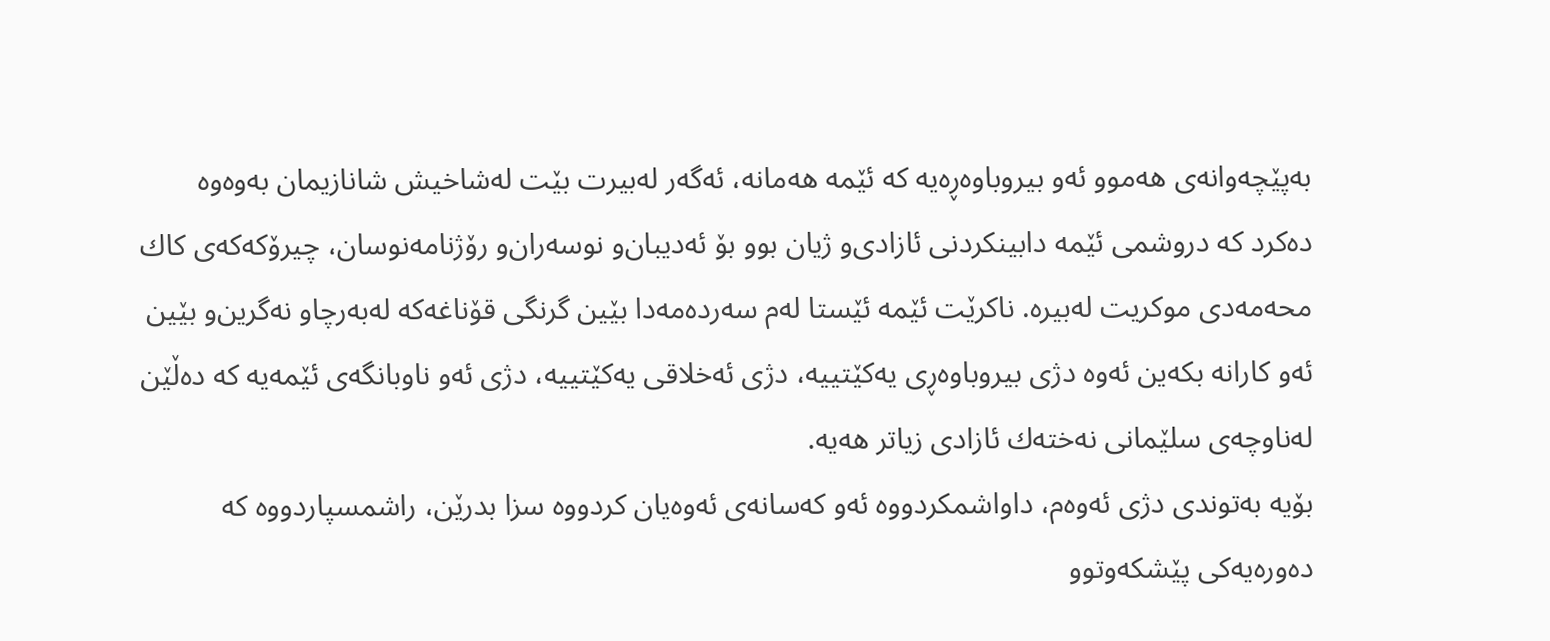به‌پێچه‌وانه‌ی‌ هه‌موو ئه‌و بیروباوه‌ڕه‌یه‌ كه‌ ئێمه‌ هه‌مانه‌، ئه‌گه‌ر له‌بیرت بێت له‌شاخیش شانازیمان به‌وه‌وه‌ ده‌كرد كه‌ دروشمی‌ ئێمه‌ دابینكردنی‌ ئازادی‌‌و ژیان بوو بۆ ئه‌دیبان‌و نوسه‌ران‌و رۆژنامه‌نوسان، چیرۆكه‌كه‌ی‌ كاك محه‌مه‌دی‌ موكریت له‌بیره‌. ناكرێت ئێمه‌ ئێستا له‌م سه‌رده‌مه‌دا بێین گرنگی‌ قۆناغه‌كه‌ له‌به‌رچاو نه‌گرین‌و بێین ئه‌و كارانه‌ بكه‌ین ئه‌وه‌ دژی‌ بیروباوه‌ڕی‌ یه‌كێتییه‌، دژی‌ ئه‌خلاقی‌ یه‌كێتییه‌، دژی‌ ئه‌و ناوبانگه‌ی‌ ئێمه‌یه‌ كه‌ ده‌ڵێن له‌ناوچه‌ی‌ سلێمانی‌ نه‌خته‌ك ئازادی‌ زیاتر هه‌یه‌.
بۆیه‌ به‌توندی‌ دژی‌ ئه‌وه‌م، داواشمكردووه‌ ئه‌و كه‌سانه‌ی‌ ئه‌وه‌یان كردووه‌ سزا بدرێن، راشمسپاردووه‌ كه‌ ده‌وره‌یه‌كی‌ پێشكه‌وتوو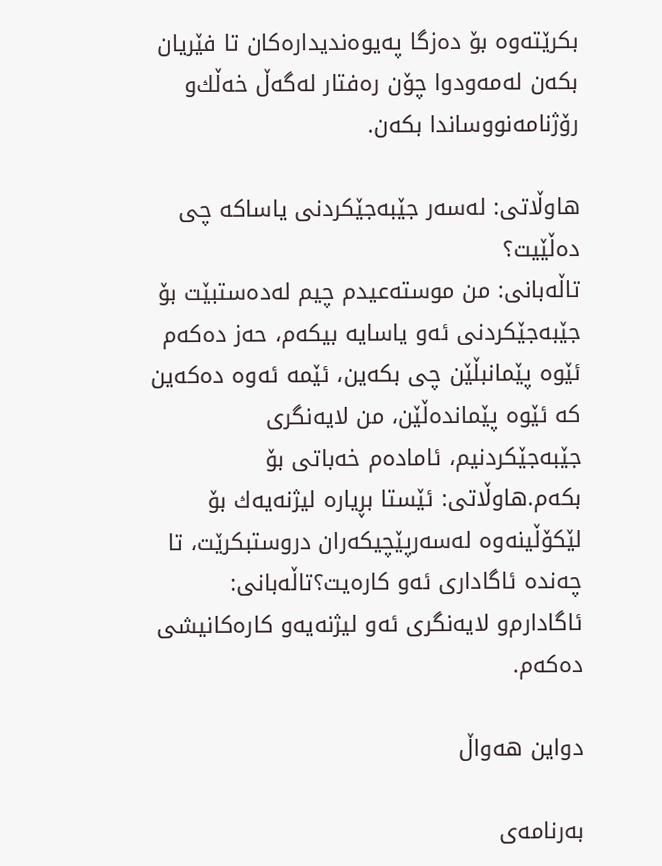بكرێته‌وه‌ بۆ ده‌زگا په‌یوه‌ندیداره‌كان تا فێریان بكه‌ن له‌مه‌ودوا چۆن ره‌فتار له‌گه‌ڵ خه‌ڵك‌و رۆژنامه‌نووساندا بكه‌ن.

هاوڵاتی‌: له‌سه‌ر جێبه‌جێكردنی‌ یاساكه‌ چی‌ ده‌ڵێیت؟
تاڵه‌بانی‌: من موسته‌عیدم چیم له‌ده‌ستبێت بۆ جێبه‌جێكردنی‌ ئه‌و یاسایه‌ بیكه‌م، حه‌ز ده‌كه‌م ئێوه‌ پێمانبڵێن چی‌ بكه‌ین، ئێمه‌ ئه‌وه‌ ده‌كه‌ین كه‌ ئێوه‌ پێمانده‌ڵێن، من لایه‌نگری‌ جێبه‌جێكردنیم، ئاماده‌م خه‌باتی‌ بۆ بكه‌م.هاوڵاتی‌: ئێستا بڕیاره‌ لیژنه‌یه‌ك بۆ لێكۆڵینه‌وه‌ له‌سه‌رپێچیكه‌ران دروستبكرێت، تا چه‌نده‌ ئاگاداری‌ ئه‌و كاره‌یت؟تاڵه‌بانی‌: ئاگادارم‌و لایه‌نگری‌ ئه‌و لیژنه‌یه‌‌و كاره‌كانیشی‌ ده‌كه‌م.

دواین هه‌واڵ

به‌رنامه‌ی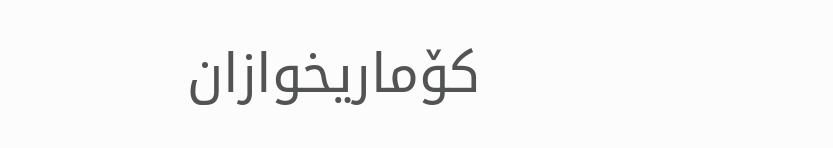کۆماریخوازان